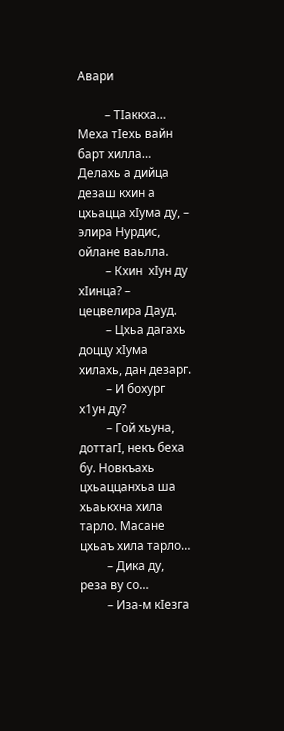Авари

         – ТIаккха… Меха тIехь вайн барт хилла… Делахь а дийца дезаш кхин а цхьацца хIума ду, – элира Нурдис, ойлане ваьлла.
         – Кхин  хIун ду хIинца? – цецвелира Дауд.
         – Цхьа дагахь доццу хIума хилахь, дан дезарг.
         – И бохург х1ун ду?
         – Гой хьуна, доттагI, некъ беха бу. Новкъахь цхьаццанхьа ша хьаькхна хила тарло. Масане цхьаъ хила тарло…
         – Дика ду, реза ву со…
         – Иза-м кIезга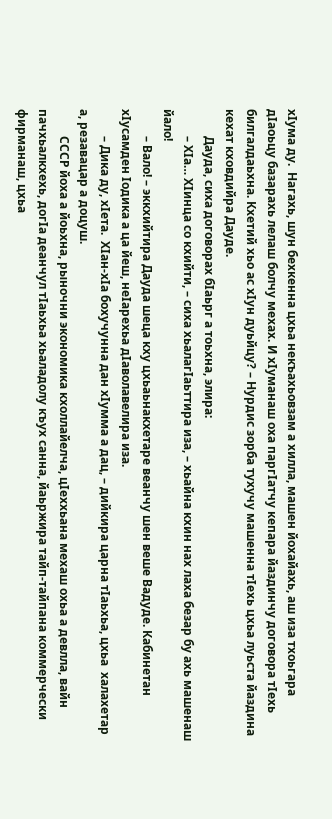хIума ду.  Нагахь, шун бехкенна цхьа некъахьовзам а хилла, машен йохайахь, аш иза тхоьгара дIаоьцу базарахь лелаш болчу мехах. И хIуманаш оха паргIатчу кепара йаздинчу договора тIехь билгалдаьхна. Кхетий хьо ас хIун дуьйцу? – Нурдис зорба тухучу машенна тIехь цхьа луьста йаздина кехат кховдийра Дауде.
         Дауда, сиха договорах бIаьрг а тоьхна, элира:
         – ХIа… ХIинца со кхийти, – сиха хьалагIаьттира иза, – хьайна кхин нах лаха безар бу ахь машенаш йало!
         – Вало! – эккхийтира Дауда шеца кху цхьаьнакхетаре веанчу шен веше Вадуде. Кабинетан хIусамден Iодика а ца йеш, неIарехьа дIаволавелира иза.
         – Дика ду, хIета.  ХIан-хIа бохучунна дан хIумма а дац, – дийкира царна тIаьхьа, цхьа  халахетар а, резавацар а доцуш.
         СССР йоха а йоьхна, рыночни экономика кхоллайелча, цIеххьана мехаш охьа а девлла, вайн пачхьалкхехь, догIа деанчул тIаьхьа хьаладолу къух санна, йаьржира тайп-тайпана коммерчески фирманаш, цхьа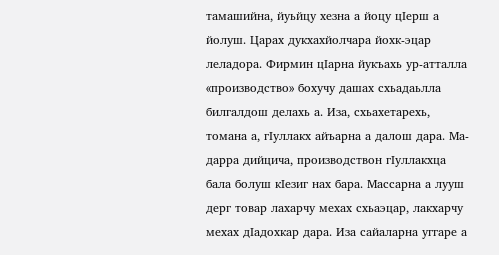тамашийна, йуьйцу хезна а йоцу цIерш а йолуш. Царах дукхахйолчара йохк-эцар леладора. Фирмин цIарна йукъахь ур-атталла «производство» бохучу дашах схьадаьлла билгалдош делахь а. Иза, схьахетарехь, томана а, гIуллакх айъарна а далош дара. Ма-дарра дийцича, производствон гIуллакхца бала болуш кIезиг нах бара. Массарна а лууш дерг товар лахарчу мехах схьаэцар, лакхарчу мехах дIадохкар дара. Иза сайаларна уггаре а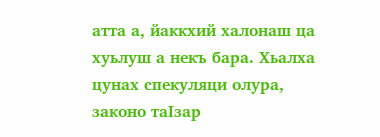атта а, йаккхий халонаш ца хуьлуш а некъ бара. Хьалха цунах спекуляци олура, законо таIзар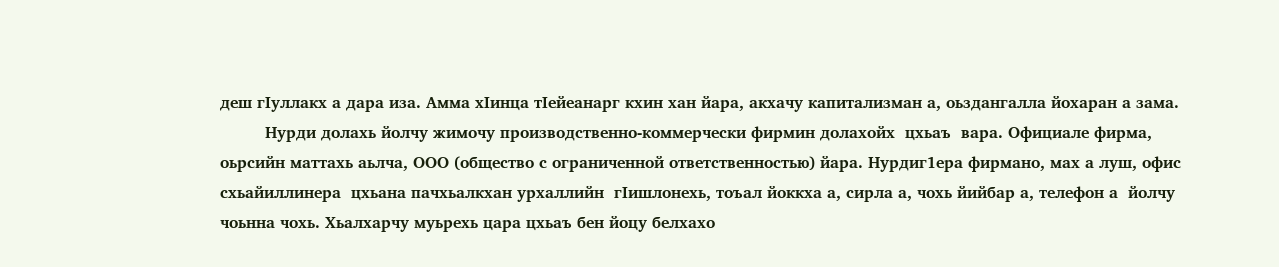деш гIуллакх а дара иза. Амма хIинца тIейеанарг кхин хан йара, акхачу капитализман а, оьздангалла йохаран а зама.
         Нурди долахь йолчу жимочу производственно-коммерчески фирмин долахойх  цхьаъ  вара. Официале фирма, оьрсийн маттахь аьлча, ООО (общество с ограниченной ответственностью) йара. Нурдиг1ера фирмано, мах а луш, офис схьайиллинера  цхьана пачхьалкхан урхаллийн  гIишлонехь, тоъал йоккха а, сирла а, чохь йийбар а, телефон а  йолчу чоьнна чохь. Хьалхарчу муьрехь цара цхьаъ бен йоцу белхахо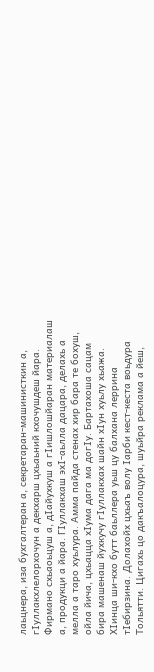лаьцнера, иза бухгалтеран а, секретаран-машинисткин а, гIуллакхлелорхочун а декхарш цхьаьний кхочушдеш йара. Фирмано схьаоьцуш а, дIайухкуш а гIишлошйаран материалаш а, продукци а йара. ГIуллакхаш эхI-аьлла дацара, делахь а мелла а таро хуьлура. Амма пайда стенах хир бара те бохуш, ойла йича, цхьацца хIума дага ма догIу. Бартахоша сацам бира машенаш йухкучу гIуллакхах шайн хIун хуьлу хьажа. ХIинца ши-кхо бутт баьллера уьш цу балхана леррина тIебирзина. Долахойх цхьаъ волу Iарби кест-кеста воьдура Тольятти. Цигахь цо дакъалоцура, шуьйра реклама а йеш,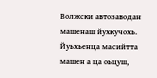Волжски автозаводан машенаш йухкучохь. Йуьхьенца масийтта машен а ца оьцуш,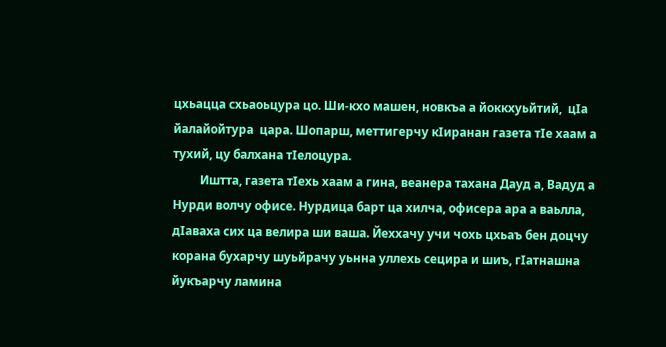цхьацца схьаоьцура цо. Ши-кхо машен, новкъа а йоккхуьйтий,  цIа йалайойтура  цара. Шопарш, меттигерчу кIиранан газета тIе хаам а тухий, цу балхана тIелоцура.
         Иштта, газета тIехь хаам а гина, веанера тахана Дауд а, Вадуд а Нурди волчу офисе. Нурдица барт ца хилча, офисера ара а ваьлла, дIаваха сих ца велира ши ваша. Йеххачу учи чохь цхьаъ бен доцчу корана бухарчу шуьйрачу уьнна уллехь сецира и шиъ, гIатнашна йукъарчу ламина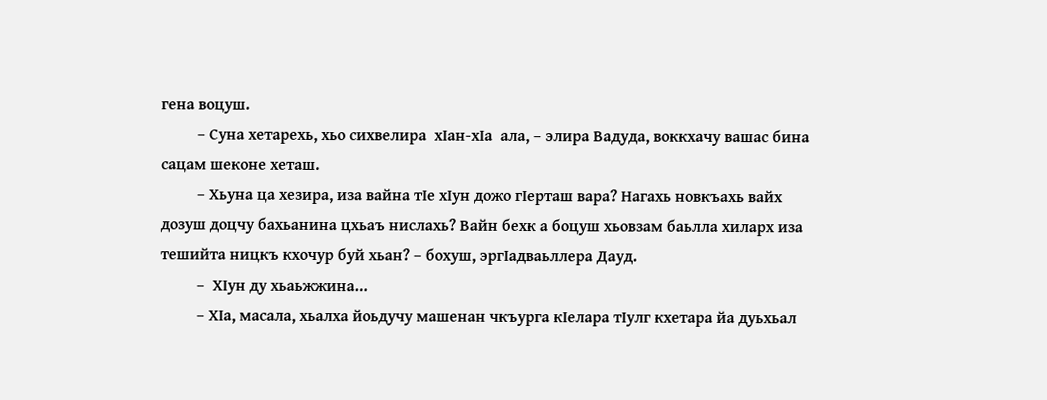гена воцуш.
         – Суна хетарехь, хьо сихвелира  хIан-хIа  ала, – элира Вадуда, воккхачу вашас бина сацам шеконе хеташ.
         – Хьуна ца хезира, иза вайна тIе хIун дожо гIерташ вара? Нагахь новкъахь вайх дозуш доцчу бахьанина цхьаъ нислахь? Вайн бехк а боцуш хьовзам баьлла хиларх иза тешийта ницкъ кхочур буй хьан? – бохуш, эргIадваьллера Дауд.
         –  ХIун ду хьаьжжина…
         – ХIа, масала, хьалха йоьдучу машенан чкъурга кIелара тIулг кхетара йа дуьхьал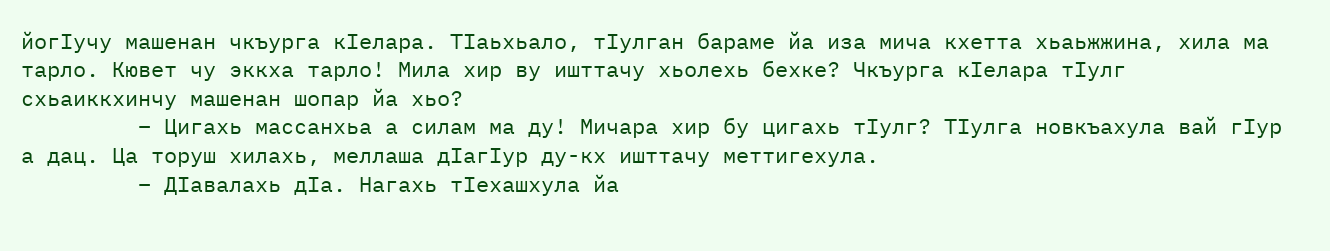йогIучу машенан чкъурга кIелара. ТIаьхьало, тIулган бараме йа иза мича кхетта хьаьжжина, хила ма тарло. Кювет чу эккха тарло! Мила хир ву ишттачу хьолехь бехке? Чкъурга кIелара тIулг схьаиккхинчу машенан шопар йа хьо?
         – Цигахь массанхьа а силам ма ду! Мичара хир бу цигахь тIулг? ТIулга новкъахула вай гIур а дац. Ца торуш хилахь, меллаша дIагIур ду-кх ишттачу меттигехула.
         – ДIавалахь дIа. Нагахь тIехашхула йа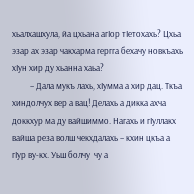хьалхашхула, йа цхьана агIор тIетохахь? Цхьа эзар ах эзар чакхарма гергга бехачу новкъахь хIун хир ду хьанна хаьа?
         – Дала мукъ лахь, хIумма а хир дац. Ткъа хиндолчух вер а вац! Делахь а дикка ахча доккхур ма ду вайшиммо. Нагахь и гIуллакх вайша реза волш чекхдалахь – кхин цкъа а гIур ву-кх. Уьш болчу  чу а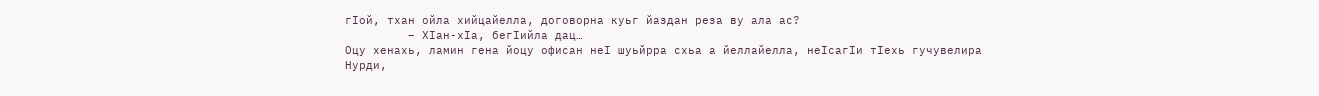гIой, тхан ойла хийцайелла, договорна куьг йаздан реза ву ала ас?
         – ХIан-хIа, бегIийла дац…
Оцу хенахь, ламин гена йоцу офисан неI шуьйрра схьа а йеллайелла, неIсагIи тIехь гучувелира Нурди,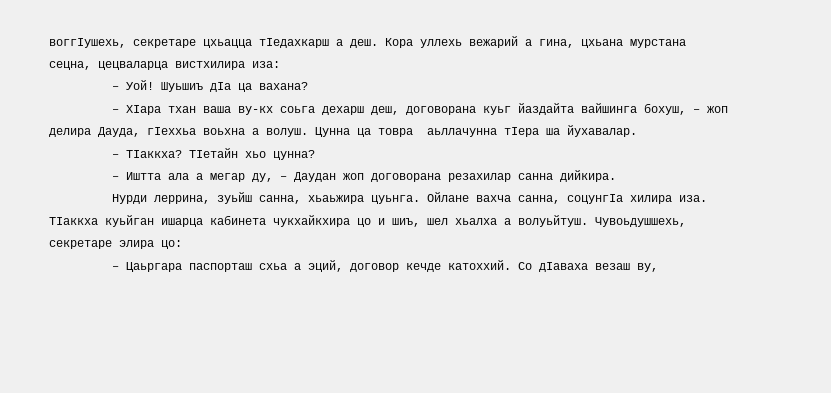воггIушехь, секретаре цхьацца тIедахкарш а деш. Кора уллехь вежарий а гина, цхьана мурстана сецна, цецваларца вистхилира иза:
         – Уой! Шуьшиъ дIа ца вахана?
         – ХIара тхан ваша ву-кх соьга дехарш деш, договорана куьг йаздайта вайшинга бохуш, – жоп делира Дауда, гIеххьа воьхна а волуш. Цунна ца товра  аьллачунна тIера ша йухавалар.
         – ТIаккха? ТIетайн хьо цунна?
         – Иштта ала а мегар ду, – Даудан жоп договорана резахилар санна дийкира.
         Нурди леррина, зуьйш санна, хьаьжира цуьнга. Ойлане вахча санна, соцунгIа хилира иза. ТIаккха куьйган ишарца кабинета чукхайкхира цо и шиъ, шел хьалха а волуьйтуш. Чувоьдушшехь, секретаре элира цо:
         – Цаьргара паспорташ схьа а эций, договор кечде катоххий. Со дIаваха везаш ву,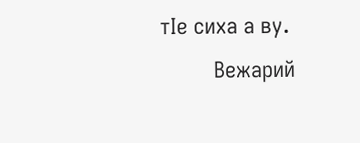тIе сиха а ву.
         Вежарий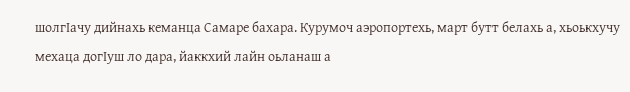шолгIачу дийнахь кеманца Самаре бахара. Курумоч аэропортехь, март бутт белахь а, хьоькхучу мехаца догIуш ло дара, йаккхий лайн оьланаш а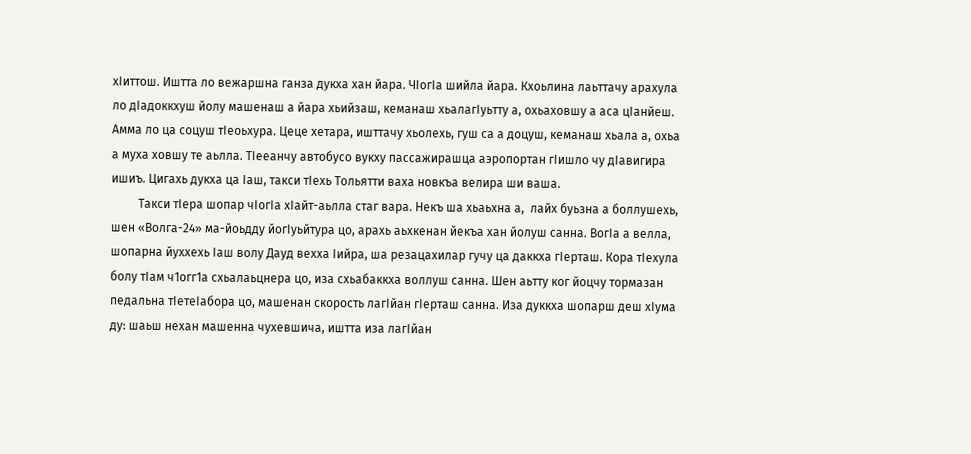хIиттош. Иштта ло вежаршна ганза дукха хан йара. ЧIогIа шийла йара. Кхоьлина лаьттачу арахула ло дIадоккхуш йолу машенаш а йара хьийзаш, кеманаш хьалагIуьтту а, охьаховшу а аса цIанйеш. Амма ло ца соцуш тIеоьхура. Цеце хетара, ишттачу хьолехь, гуш са а доцуш, кеманаш хьала а, охьа а муха ховшу те аьлла. ТIееанчу автобусо вукху пассажирашца аэропортан гIишло чу дIавигира ишиъ. Цигахь дукха ца Iаш, такси тIехь Тольятти ваха новкъа велира ши ваша.
         Такси тIера шопар чIогIа хIайт-аьлла стаг вара. Некъ ша хьаьхна а,  лайх буьзна а боллушехь, шен «Волга-24» ма-йоьдду йогIуьйтура цо, арахь аьхкенан йекъа хан йолуш санна. ВогIа а велла, шопарна йуххехь Iаш волу Дауд вехха Iийра, ша резацахилар гучу ца даккха гIерташ. Кора тIехула болу тIам ч1огг1а схьалаьцнера цо, иза схьабаккха воллуш санна. Шен аьтту ког йоцчу тормазан педальна тIетеIабора цо, машенан скорость лагIйан гIерташ санна. Иза дуккха шопарш деш хIума ду: шаьш нехан машенна чухевшича, иштта иза лагIйан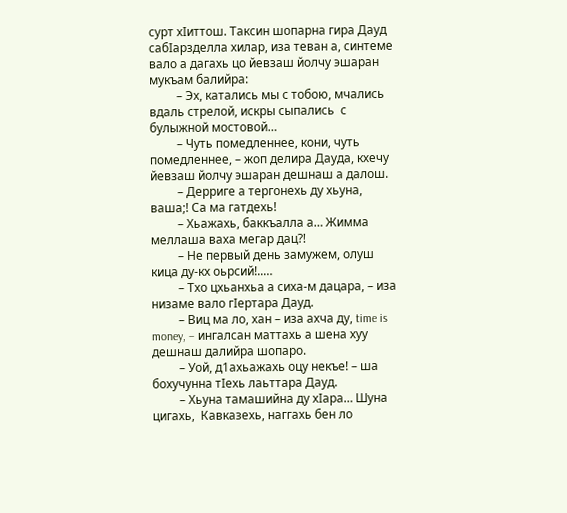сурт хIиттош. Таксин шопарна гира Дауд сабIарзделла хилар, иза теван а, синтеме вало а дагахь цо йевзаш йолчу эшаран мукъам балийра:
         – Эх, катались мы с тобою, мчались вдаль стрелой, искры сыпались  с булыжной мостовой…
         – Чуть помедленнее, кони, чуть помедленнее, – жоп делира Дауда, кхечу йевзаш йолчу эшаран дешнаш а далош.
         – Дерриге а тергонехь ду хьуна, ваша;! Са ма гатдехь!
         – Хьажахь, баккъалла а… Жимма меллаша ваха мегар дац?!
         – Не первый день замужем, олуш кица ду-кх оьрсий!..…
         – Тхо цхьанхьа а сиха-м дацара, – иза низаме вало гIертара Дауд.
         – Виц ма ло, хан – иза ахча ду, time is money, – ингалсан маттахь а шена хуу дешнаш далийра шопаро.
         – Уой, д1ахьажахь оцу некъе! – ша бохучунна тIехь лаьттара Дауд.
         – Хьуна тамашийна ду хIара… Шуна цигахь,  Кавказехь, наггахь бен ло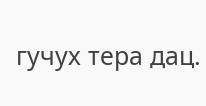гучух тера дац.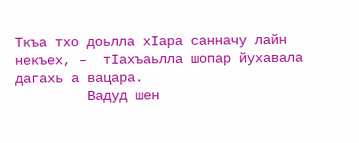Ткъа тхо доьлла хIара санначу лайн некъех, –  тIахъаьлла шопар йухавала дагахь а вацара.
         Вадуд шен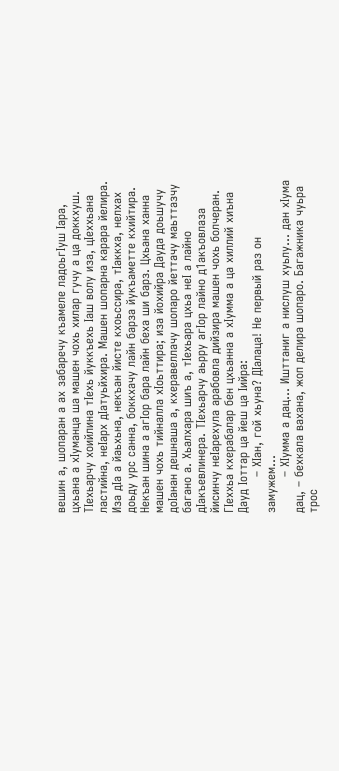вешин а, шопаран а ах забаречу къамеле ладоьгIуш Iара, цхьана а хIуманца ша машен чохь хилар гучу а ца доккхуш. ТIехьарчу хоийлина тIехь йуккъехь Iаш волу иза, цIеххьана ластийна, неIарх дIатуьйхира. Машен шопарна карара йелира. Иза дIа а йаьхьна, некъан йисте кхоьссира, тIаккха, нелхах доьду урс санна, боккхачу лайн барза йукъаметте кхийтира. Некъан шина а агIор бара лайн беха ши барз. Цхьана ханна машен чохь тийналла хIоьттира; иза йохийра Дауда доьшучу доIанан дешнаша а, кхеравеллачу шопаро йеттачу маьттазчу багано а. Хьалхара шиъ а, тIехьара цхьа неI а лайно дIакъевлинера. ТIехьарчу аьрру агIор лайно д1акъовлаза йисинчу неIарехула арабовла дийзира машен чохь болчеран. ГIеххьа кхерабалар бен цхьанна а хIумма а ца хиллий хиъна Дауд Iоттар ца йеш ца Iийра:
         – ХIан, гой хьуна? ДIалаца! Не первый раз он замужем…
         – ХIумма а дац… Ишттаниг а нислуш хуьлу… дан хIума дац, – бехкала вахана, жоп делира шопаро. Багажника чуьра трос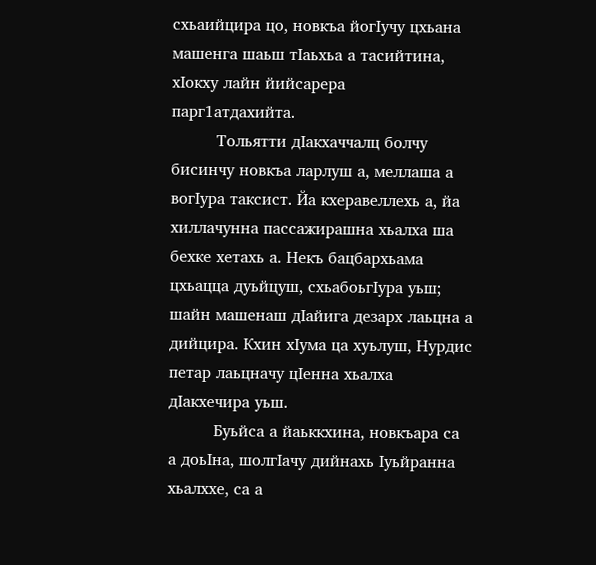схьаийцира цо, новкъа йогIучу цхьана машенга шаьш тIаьхьа а тасийтина,  хIокху лайн йийсарера  парг1атдахийта.
         Тольятти дIакхаччалц болчу бисинчу новкъа ларлуш а, меллаша а вогIура таксист. Йа кхеравеллехь а, йа  хиллачунна пассажирашна хьалха ша бехке хетахь а. Некъ бацбархьама цхьацца дуьйцуш, схьабоьгIура уьш; шайн машенаш дIайига дезарх лаьцна а дийцира. Кхин хIума ца хуьлуш, Нурдис петар лаьцначу цIенна хьалха дIакхечира уьш.
         Буьйса а йаьккхина, новкъара са а доьIна, шолгIачу дийнахь Iуьйранна хьалххе, са а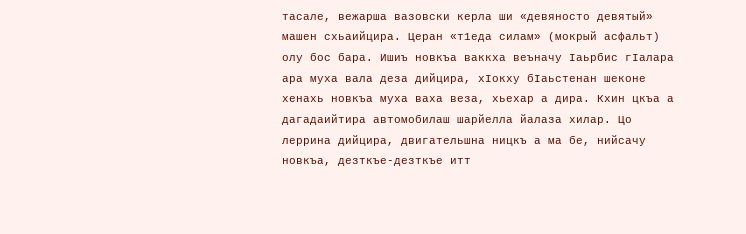тасале, вежарша вазовски керла ши «девяносто девятый» машен схьаийцира. Церан «т1еда силам» (мокрый асфальт) олу бос бара. Ишиъ новкъа ваккха веъначу Iаьрбис гIалара ара муха вала деза дийцира, хIокху бIаьстенан шеконе хенахь новкъа муха ваха веза, хьехар а дира. Кхин цкъа а дагадаийтира автомобилаш шарйелла йалаза хилар. Цо леррина дийцира, двигательшна ницкъ а ма бе, нийсачу новкъа, дезткъе-дезткъе итт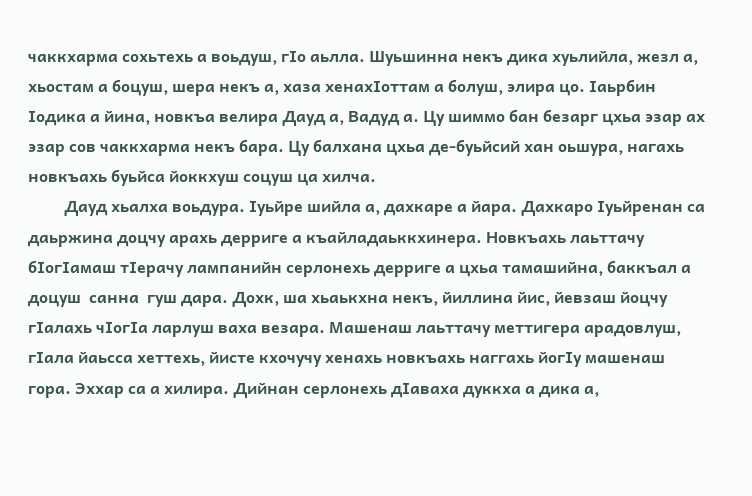чаккхарма сохьтехь а воьдуш, гIо аьлла. Шуьшинна некъ дика хуьлийла, жезл а, хьостам а боцуш, шера некъ а, хаза хенахIоттам а болуш, элира цо. Iаьрбин Iодика а йина, новкъа велира Дауд а, Вадуд а. Цу шиммо бан безарг цхьа эзар ах эзар сов чаккхарма некъ бара. Цу балхана цхьа де-буьйсий хан оьшура, нагахь новкъахь буьйса йоккхуш соцуш ца хилча.
         Дауд хьалха воьдура. Iуьйре шийла а, дахкаре а йара. Дахкаро Iуьйренан са даьржина доцчу арахь дерриге а къайладаьккхинера. Новкъахь лаьттачу бIогIамаш тIерачу лампанийн серлонехь дерриге а цхьа тамашийна, баккъал а доцуш  санна  гуш дара. Дохк, ша хьаькхна некъ, йиллина йис, йевзаш йоцчу гIалахь чIогIа ларлуш ваха везара. Машенаш лаьттачу меттигера арадовлуш, гIала йаьсса хеттехь, йисте кхочучу хенахь новкъахь наггахь йогIу машенаш  гора. Эххар са а хилира. Дийнан серлонехь дIаваха дуккха а дика а,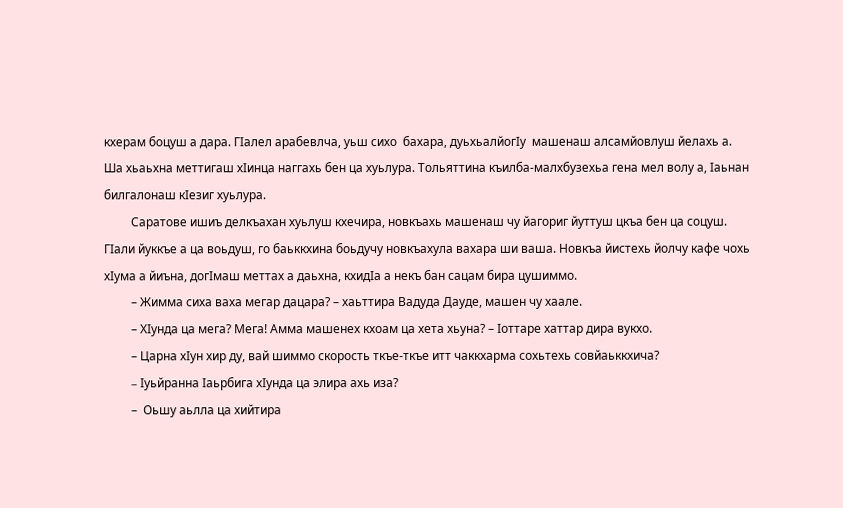кхерам боцуш а дара. ГIалел арабевлча, уьш сихо  бахара, дуьхьалйогIу  машенаш алсамйовлуш йелахь а. Ша хьаьхна меттигаш хIинца наггахь бен ца хуьлура. Тольяттина къилба-малхбузехьа гена мел волу а, Iаьнан билгалонаш кIезиг хуьлура.
         Саратове ишиъ делкъахан хуьлуш кхечира, новкъахь машенаш чу йагориг йуттуш цкъа бен ца соцуш. ГIали йуккъе а ца воьдуш, го баьккхина боьдучу новкъахула вахара ши ваша. Новкъа йистехь йолчу кафе чохь хIума а йиъна, догIмаш меттах а даьхна, кхидIа а некъ бан сацам бира цушиммо.
         – Жимма сиха ваха мегар дацара? – хаьттира Вадуда Дауде, машен чу хаале.
         – ХIунда ца мега? Мега! Амма машенех кхоам ца хета хьуна? – Iоттаре хаттар дира вукхо.
         – Царна хIун хир ду, вай шиммо скорость ткъе-ткъе итт чаккхарма сохьтехь совйаьккхича?
         – Iуьйранна Iаьрбига хIунда ца элира ахь иза?
         –  Оьшу аьлла ца хийтира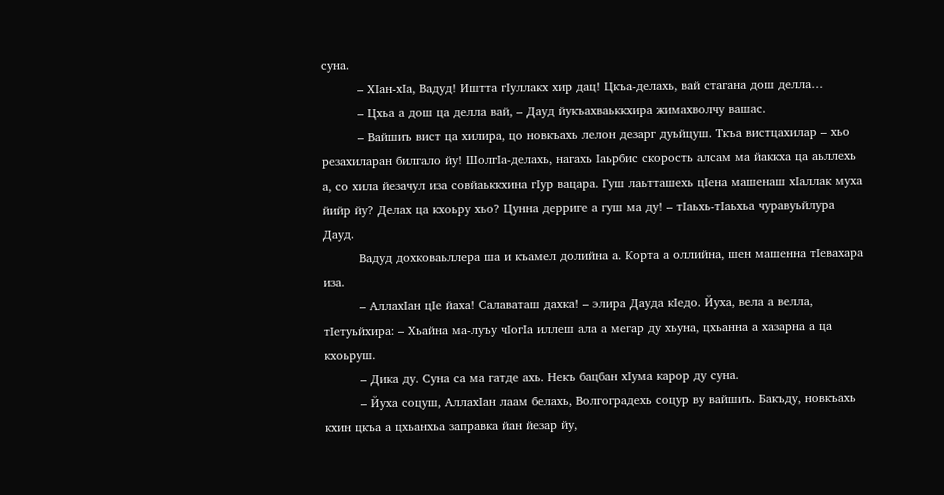суна.
         – ХIан-хIа, Вадуд! Иштта гIуллакх хир дац! Цкъа-делахь, вай стагана дош делла…
         – Цхьа а дош ца делла вай, – Дауд йукъахваьккхира жимахволчу вашас.
         – Вайшиъ вист ца хилира, цо новкъахь лелон дезарг дуьйцуш. Ткъа вистцахилар – хьо резахиларан билгало йу! ШолгIа-делахь, нагахь Iаьрбис скорость алсам ма йаккха ца аьллехь а, со хила йезачул иза совйаьккхина гIур вацара. Гуш лаьтташехь цIена машенаш хIаллак муха йийр йу? Делах ца кхоьру хьо? Цунна дерриге а гуш ма ду! – тIаьхь-тIаьхьа чуравуьйлура Дауд.
         Вадуд дохковаьллера ша и къамел долийна а. Корта а оллийна, шен машенна тIевахара иза.
         – АллахIан цIе йаха! Салаваташ дахка! – элира Дауда кIедо. Йуха, вела а велла, тIетуьйхира: – Хьайна ма-луъу чIогIа иллеш ала а мегар ду хьуна, цхьанна а хазарна а ца кхоьруш.
         – Дика ду. Суна са ма гатде ахь. Некъ бацбан хIума карор ду суна.
         – Йуха соцуш, АллахIан лаам белахь, Волгоградехь соцур ву вайшиъ. Бакъду, новкъахь кхин цкъа а цхьанхьа заправка йан йезар йу,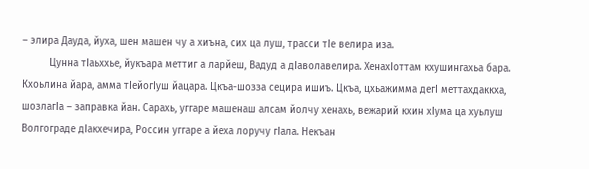– элира Дауда, йуха, шен машен чу а хиъна, сих ца луш, трасси тIе велира иза.
         Цунна тIаьххье, йукъара меттиг а ларйеш, Вадуд а дIаволавелира. ХенахIоттам кхушингахьа бара. Кхоьлина йара, амма тIейогIуш йацара. Цкъа-шозза сецира ишиъ. Цкъа, цхьажимма дегI меттахдаккха, шозлагIа – заправка йан. Сарахь, уггаре машенаш алсам йолчу хенахь, вежарий кхин хIума ца хуьлуш Волгограде дIакхечира, Россин уггаре а йеха лоручу гIала. Некъан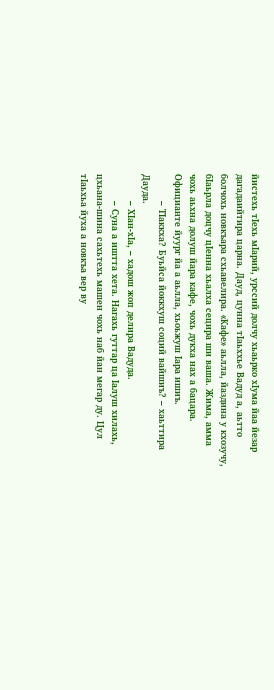йистехь тIехь мIарий, урссий долчу хьаьрко хIума йаа йезар дагадаийтира царна. Дауд, цунна тIаьххье Вадуд а, аьтто болчохь новкъара схьавелира. «Кафе» аьлла, йаздина у кхозучу, бIаьрла доцчу цIенна хьалха сецира ши ваша. Жима, амма чохь аьхна долуш йара кафе, чохь дукха нах а бацара.  Официанте йуург йа а аьлла, хьоьжуш Iара ишиъ.
         – ТIаккха? Буьйса йоккхуш соций вайшиъ? – хаьттира Дауда.
         – ХIан-хIа, – хадош жоп делира Вадуда.
         – Суна а иштта хета. Нагахь гуттар ца Iалуш хилахь, цхьана-шина сахьтехь машен чохь наб йан мегар ду. Цул тIаьхьа йуха а новкъа вер ву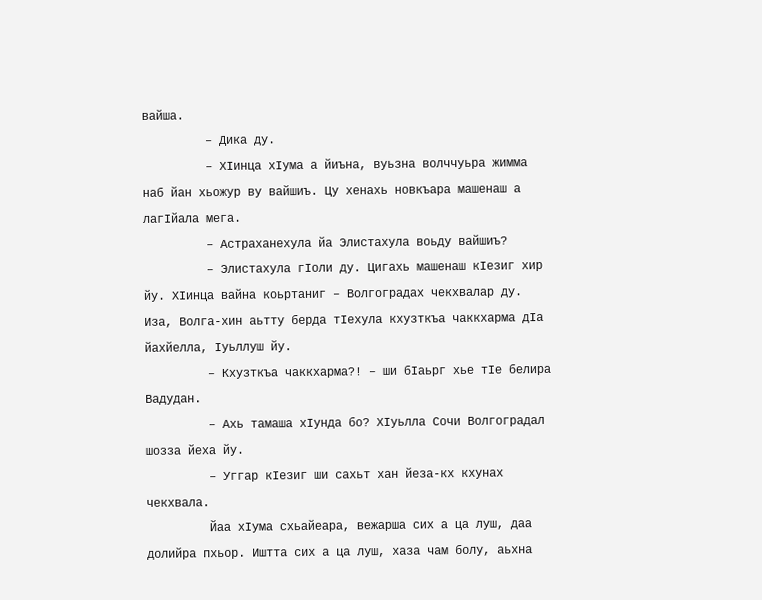вайша.
         – Дика ду.
         – ХIинца хIума а йиъна, вуьзна волччуьра жимма наб йан хьожур ву вайшиъ. Цу хенахь новкъара машенаш а лагIйала мега.
         – Астраханехула йа Элистахула воьду вайшиъ?
         – Элистахула гIоли ду. Цигахь машенаш кIезиг хир йу. ХIинца вайна коьртаниг – Волгоградах чекхвалар ду. Иза, Волга-хин аьтту берда тIехула кхузткъа чаккхарма дIа йахйелла, Iуьллуш йу.
         – Кхузткъа чаккхарма?! – ши бIаьрг хье тIе белира Вадудан.
         – Ахь тамаша хIунда бо? ХIуьлла Сочи Волгоградал шозза йеха йу.
         – Уггар кIезиг ши сахьт хан йеза-кх кхунах чекхвала.
         Йаа хIума схьайеара, вежарша сих а ца луш, даа долийра пхьор. Иштта сих а ца луш, хаза чам болу, аьхна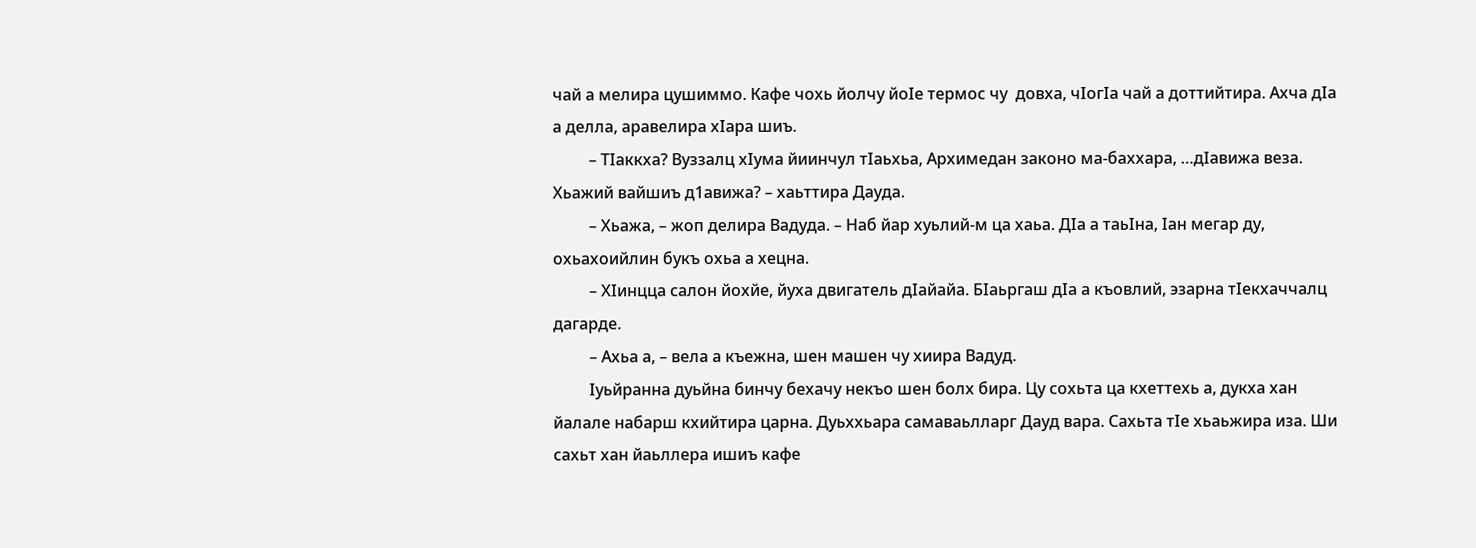чай а мелира цушиммо. Кафе чохь йолчу йоIе термос чу  довха, чIогIа чай а доттийтира. Ахча дIа а делла, аравелира хIара шиъ.
         – ТIаккха? Вуззалц хIума йиинчул тIаьхьа, Архимедан законо ма-баххара, …дIавижа веза. Хьажий вайшиъ д1авижа? – хаьттира Дауда.
         – Хьажа, – жоп делира Вадуда. – Наб йар хуьлий-м ца хаьа. ДIа а таьIна, Iан мегар ду, охьахоийлин букъ охьа а хецна.
         – ХIинцца салон йохйе, йуха двигатель дIайайа. БIаьргаш дIа а къовлий, эзарна тIекхаччалц дагарде.
         – Ахьа а, – вела а къежна, шен машен чу хиира Вадуд.
         Iуьйранна дуьйна бинчу бехачу некъо шен болх бира. Цу сохьта ца кхеттехь а, дукха хан йалале набарш кхийтира царна. Дуьххьара самаваьлларг Дауд вара. Сахьта тIе хьаьжира иза. Ши сахьт хан йаьллера ишиъ кафе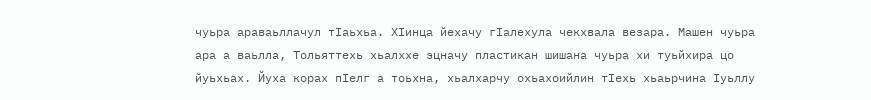чуьра араваьллачул тIаьхьа. ХIинца йехачу гIалехула чекхвала везара. Машен чуьра ара а ваьлла, Тольяттехь хьалххе эцначу пластикан шишана чуьра хи туьйхира цо йуьхьах. Йуха корах пIелг а тоьхна, хьалхарчу охьахоийлин тIехь хьаьрчина Iуьллу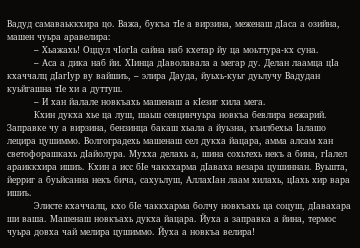Вадуд самаваьккхира цо. Важа, букъа тIе а вирзина, меженаш дIаса а озийна, машен чуьра аравелира:
         – Хьажахь! Оццул чIогIа сайна наб кхетар йу ца моьттура-кх суна.
         – Аса а дика наб йи. ХIинца дIаволавала а мегар ду. Делан лаамца цIа кхаччалц дIагIур ву вайшиъ, – элира Дауда, йуьхь-куьг дуьлучу Вадудан куьйгашна тIе хи а дуттуш.
         – И хан йалале новкъахь машенаш а кIезиг хила мега.
         Кхин дукха хье ца луш, шаьш севцинчуьра новкъа бевлира вежарий. Заправке чу а вирзина, бензинца бакаш хьала а йуьзна, къилбехьа Iалашо лецира цушиммо. Волгоградехь машенаш сел дукха йацара, амма алсам хан светофорашкахь дIайолура. Мухха делахь а, шина сохьтехь некъ а бина, гIалел араиккхира ишиъ. Кхин а исс бIе чаккхарма дIаваха везара цушиннан. Вуьшта, йерриг а буьйсанна некъ бича, сахуьлуш, АллахIан лаам хилахь, цIахь хир вара ишиъ.
         Элисте кхаччалц, кхо бIе чаккхарма болчу новкъахь ца соцуш, дIавахара ши ваша. Машенаш новкъахь дукха йацара. Йуха а заправка а йина, термос чуьра довха чай мелира цушиммо. Йуха а новкъа велира!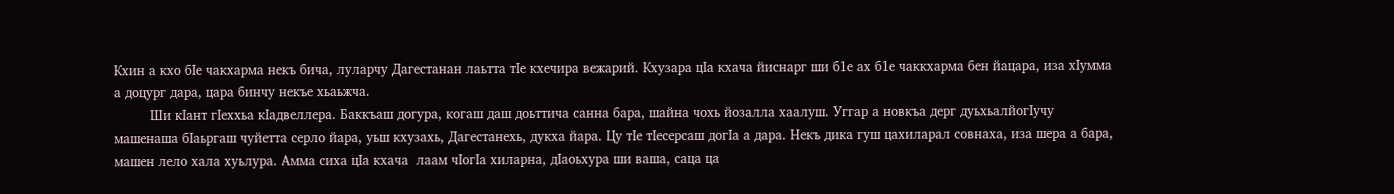Кхин а кхо бIе чакхарма некъ бича, луларчу Дагестанан лаьтта тIе кхечира вежарий. Кхузара цIа кхача йиснарг ши б1е ах б1е чаккхарма бен йацара, иза хIумма а доцург дара, цара бинчу некъе хьаьжча.
         Ши кIант гIеххьа кIадвеллера. Баккъаш догура, когаш даш доьттича санна бара, шайна чохь йозалла хаалуш. Уггар а новкъа дерг дуьхьалйогIучу машенаша бIаьргаш чуйетта серло йара, уьш кхузахь, Дагестанехь, дукха йара. Цу тIе тIесерсаш догIа а дара. Некъ дика гуш цахиларал совнаха, иза шера а бара, машен лело хала хуьлура. Амма сиха цIа кхача  лаам чIогIа хиларна, дIаоьхура ши ваша, саца ца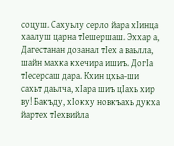соцуш. Сахуьлу серло йара хIинца хаалуш царна тIешершаш. Эххар а, Дагестанан дозанал тIех а ваьлла, шайн махка кхечира ишиъ. ДогIа тIесерсаш дара. Кхин цхьа-ши сахьт даьлча, хIара шиъ цIахь хир ву! Бакъду, хIокху новкъахь дукха йартех тIехвийла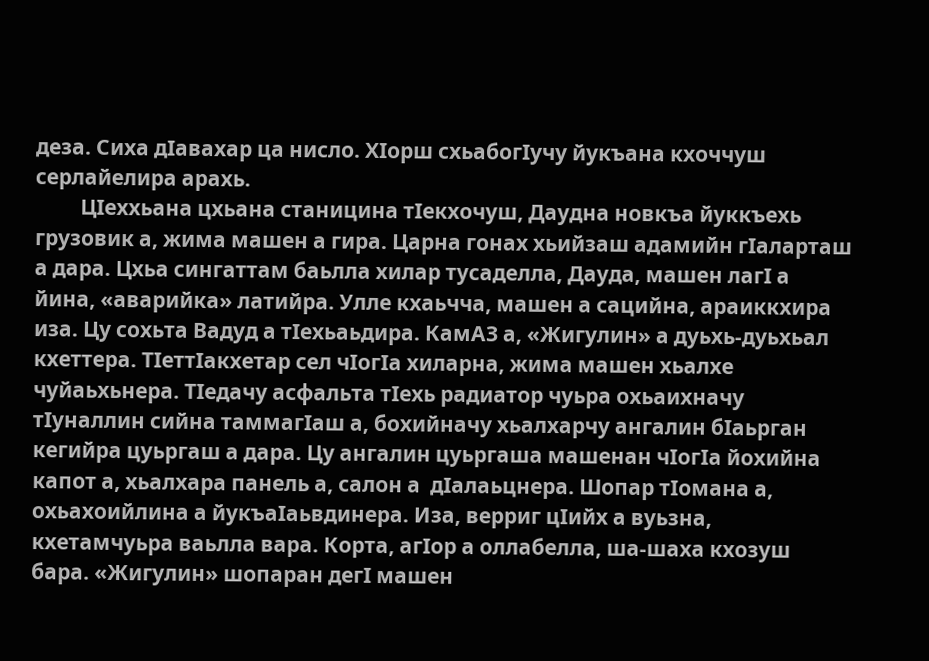деза. Сиха дIавахар ца нисло. ХIорш схьабогIучу йукъана кхоччуш серлайелира арахь.
         ЦIеххьана цхьана станицина тIекхочуш, Даудна новкъа йуккъехь грузовик а, жима машен а гира. Царна гонах хьийзаш адамийн гIаларташ а дара. Цхьа сингаттам баьлла хилар тусаделла, Дауда, машен лагI а йина, «аварийка» латийра. Улле кхаьчча, машен а сацийна, араиккхира иза. Цу сохьта Вадуд а тIехьаьдира. КамАЗ а, «Жигулин» а дуьхь-дуьхьал кхеттера. ТIеттIакхетар сел чIогIа хиларна, жима машен хьалхе чуйаьхьнера. ТIедачу асфальта тIехь радиатор чуьра охьаихначу тIуналлин сийна таммагIаш а, бохийначу хьалхарчу ангалин бIаьрган кегийра цуьргаш а дара. Цу ангалин цуьргаша машенан чIогIа йохийна капот а, хьалхара панель а, салон а  дIалаьцнера. Шопар тIомана а, охьахоийлина а йукъаIаьвдинера. Иза, верриг цIийх а вуьзна, кхетамчуьра ваьлла вара. Корта, агIор а оллабелла, ша-шаха кхозуш бара. «Жигулин» шопаран дегI машен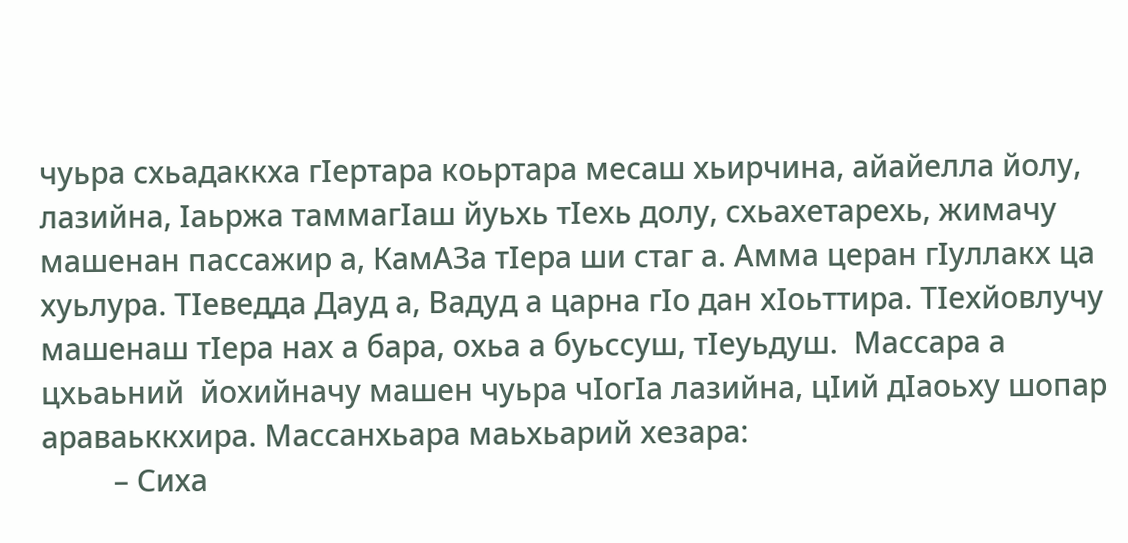чуьра схьадаккха гIертара коьртара месаш хьирчина, айайелла йолу, лазийна, Iаьржа таммагIаш йуьхь тIехь долу, схьахетарехь, жимачу машенан пассажир а, КамАЗа тIера ши стаг а. Амма церан гIуллакх ца хуьлура. ТIеведда Дауд а, Вадуд а царна гIо дан хIоьттира. ТIехйовлучу  машенаш тIера нах а бара, охьа а буьссуш, тIеуьдуш.  Массара а цхьаьний  йохийначу машен чуьра чIогIа лазийна, цIий дIаоьху шопар араваьккхира. Массанхьара маьхьарий хезара:
         – Сиха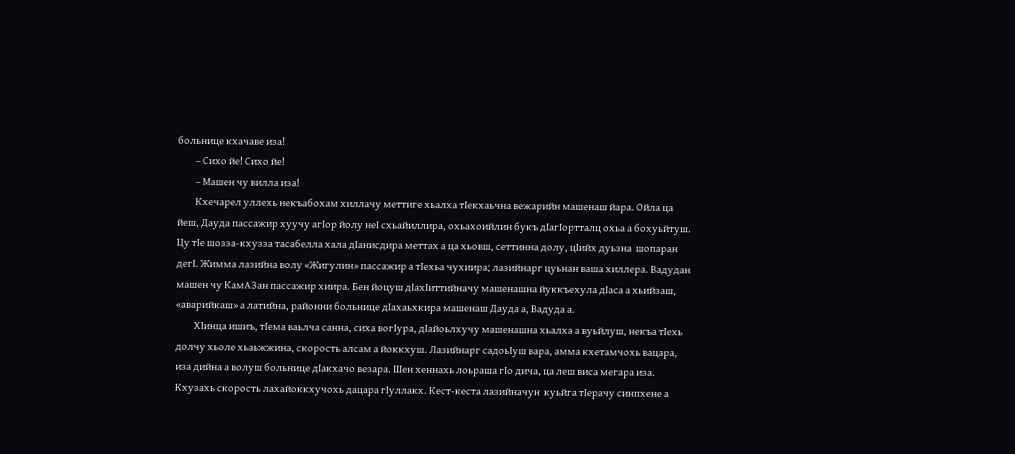больнице кхачаве иза!
         – Сихо йе! Сихо йе!
         – Машен чу вилла иза!
         Кхечарел уллехь некъабохам хиллачу меттиге хьалха тIекхаьчна вежарийн машенаш йара. Ойла ца йеш, Дауда пассажир хуучу агIор йолу неI схьайиллира, охьахоийлин букъ дIагIортталц охьа а бохуьйтуш. Цу тIе шозза-кхузза тасабелла хала дIанисдира меттах а ца хьовш, сеттинна долу, цIийх дуьзна  шопаран дегI. Жимма лазийна волу «Жигулин» пассажир а тIехьа чухиира; лазийнарг цуьнан ваша хиллера. Вадудан машен чу КамАЗан пассажир хиира. Бен йоцуш дIахIиттийначу машенашна йуккъехула дIаса а хьийзаш, «аварийкаш» а латийна, районни больнице дIахаьхкира машенаш Дауда а, Вадуда а.
         ХIинца ишиъ, тIема ваьлча санна, сиха вогIура, дIайоьлхучу машенашна хьалха а вуьйлуш, некъа тIехь долчу хьоле хьаьжжина, скорость алсам а йоккхуш. Лазийнарг садоьIуш вара, амма кхетамчохь вацара, иза дийна а волуш больнице дIакхачо везара. Шен хеннахь лоьраша гIо дича, ца леш виса мегара иза. Кхузахь скорость лахайоккхучохь дацара гIуллакх. Кест-кеста лазийначун  куьйга тIерачу синпхене а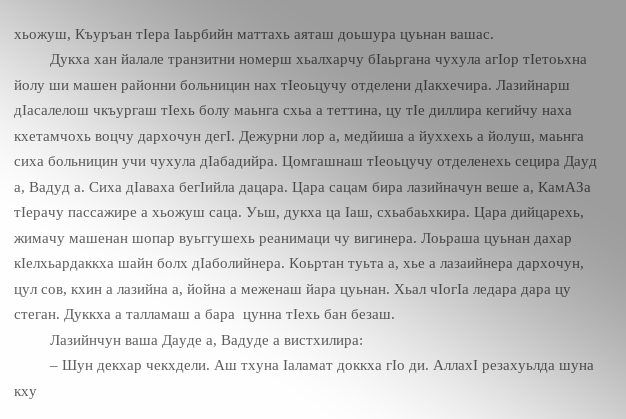хьожуш, Къуръан тIера Iаьрбийн маттахь аяташ доьшура цуьнан вашас.
         Дукха хан йалале транзитни номерш хьалхарчу бIаьргана чухула агIор тIетоьхна йолу ши машен районни больницин нах тIеоьцучу отделени дIакхечира. Лазийнарш дIасалелош чкъургаш тIехь болу маьнга схьа а теттина, цу тIе диллира кегийчу наха кхетамчохь воцчу дархочун дегI. Дежурни лор а, медйиша а йуххехь а йолуш, маьнга сиха больницин учи чухула дIабадийра. Цомгашнаш тIеоьцучу отделенехь сецира Дауд а, Вадуд а. Сиха дIаваха бегIийла дацара. Цара сацам бира лазийначун веше а, КамАЗа тIерачу пассажире а хьожуш саца. Уьш, дукха ца Iаш, схьабаьхкира. Цара дийцарехь, жимачу машенан шопар вуьггушехь реанимаци чу вигинера. Лоьраша цуьнан дахар кIелхьардаккха шайн болх дIаболийнера. Коьртан туьта а, хье а лазаийнера дархочун, цул сов, кхин а лазийна а, йойна а меженаш йара цуьнан. Хьал чIогIа ледара дара цу стеган. Дуккха а талламаш а бара  цунна тIехь бан безаш.
         Лазийнчун ваша Дауде а, Вадуде а вистхилира:
         – Шун декхар чекхдели. Аш тхуна Iаламат доккха гIо ди. АллахI резахуьлда шуна кху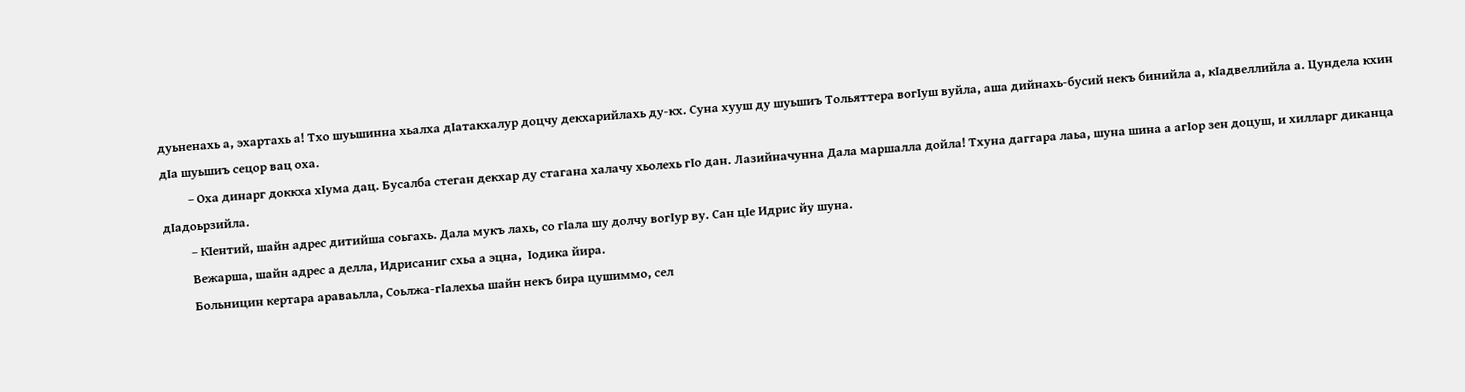дуьненахь а, эхартахь а! Тхо шуьшинна хьалха дIатакхалур доцчу декхарийлахь ду-кх. Суна хууш ду шуьшиъ Тольяттера вогIуш вуйла, аша дийнахь-бусий некъ бинийла а, кIадвеллийла а. Цундела кхин дIа шуьшиъ сецор вац оха.
         – Оха динарг доккха хIума дац. Бусалба стеган декхар ду стагана халачу хьолехь гIо дан. Лазийначунна Дала маршалла дойла! Тхуна даггара лаьа, шуна шина а агIор зен доцуш, и хилларг диканца дIадоьрзийла.
         – КIентий, шайн адрес дитийша соьгахь. Дала мукъ лахь, со гIала шу долчу вогIур ву. Сан цIе Идрис йу шуна.
         Вежарша, шайн адрес а делла, Идрисаниг схьа а эцна,  Iодика йира.
         Больницин кертара араваьлла, Соьлжа-гIалехьа шайн некъ бира цушиммо, сел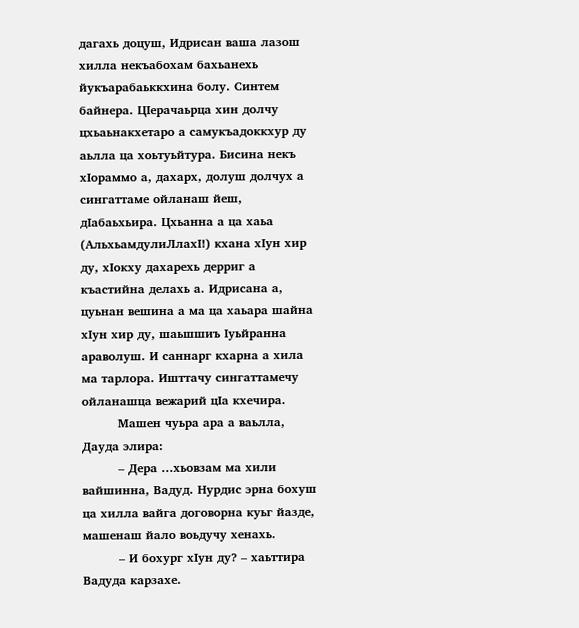дагахь доцуш, Идрисан ваша лазош хилла некъабохам бахьанехь йукъарабаьккхина болу. Синтем байнера. ЦIерачаьрца хин долчу цхьаьнакхетаро а самукъадоккхур ду аьлла ца хоьтуьйтура. Бисина некъ хIораммо а, дахарх, долуш долчух а сингаттаме ойланаш йеш, дIабаьхьира. Цхьанна а ца хаьа (АльхьамдулиЛлахI!) кхана хIун хир ду, хIокху дахарехь дерриг а къастийна делахь а. Идрисана а, цуьнан вешина а ма ца хаьара шайна хIун хир ду, шаьшшиъ Iуьйранна араволуш. И саннарг кхарна а хила ма тарлора. Ишттачу сингаттамечу ойланашца вежарий цIа кхечира.
         Машен чуьра ара а ваьлла, Дауда элира:
         – Дера …хьовзам ма хили вайшинна, Вадуд. Нурдис эрна бохуш ца хилла вайга договорна куьг йазде, машенаш йало воьдучу хенахь.
         – И бохург хIун ду? – хаьттира Вадуда карзахе.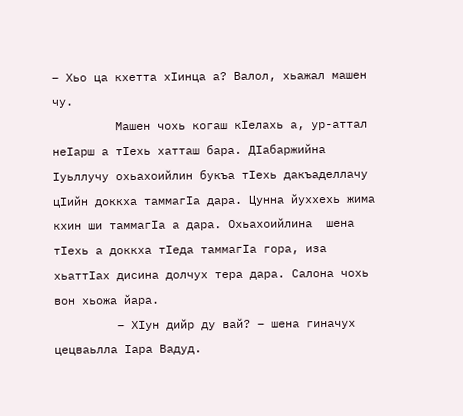– Хьо ца кхетта хIинца а? Валол, хьажал машен чу.
         Машен чохь когаш кIелахь а, ур-аттал неIарш а тIехь хатташ бара. ДIабаржийна Iуьллучу охьахоийлин букъа тIехь дакъаделлачу цIийн доккха таммагIа дара. Цунна йуххехь жима кхин ши таммагIа а дара. Охьахоийлина  шена тIехь а доккха тIеда таммагIа гора, иза хьаттIах дисина долчух тера дара. Салона чохь вон хьожа йара.
         – ХIун дийр ду вай? – шена гиначух  цецваьлла Iара Вадуд.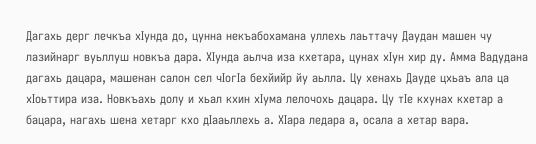Дагахь дерг лечкъа хIунда до, цунна некъабохамана уллехь лаьттачу Даудан машен чу лазийнарг вуьллуш новкъа дара. ХIунда аьлча иза кхетара, цунах хIун хир ду. Амма Вадудана дагахь дацара, машенан салон сел чIогIа бехйийр йу аьлла. Цу хенахь Дауде цхьаъ ала ца хIоьттира иза. Новкъахь долу и хьал кхин хIума лелочохь дацара. Цу тIе кхунах кхетар а бацара, нагахь шена хетарг кхо дIааьллехь а. ХIара ледара а, осала а хетар вара.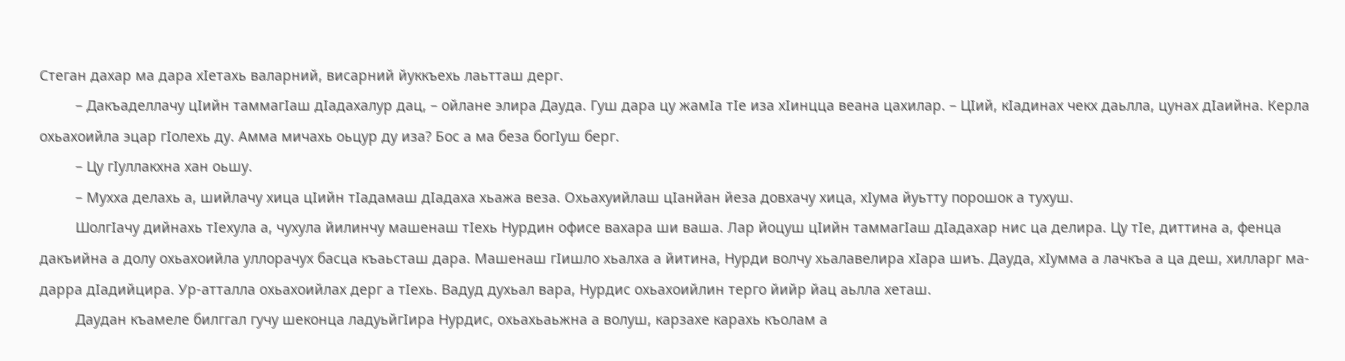Стеган дахар ма дара хIетахь валарний, висарний йуккъехь лаьтташ дерг.
         – Дакъаделлачу цIийн таммагIаш дIадахалур дац, – ойлане элира Дауда. Гуш дара цу жамIа тIе иза хIинцца веана цахилар. – ЦIий, кIадинах чекх даьлла, цунах дIаийна. Керла охьахоийла эцар гIолехь ду. Амма мичахь оьцур ду иза? Бос а ма беза богIуш берг.
         – Цу гIуллакхна хан оьшу.
         – Мухха делахь а, шийлачу хица цIийн тIадамаш дIадаха хьажа веза. Охьахуийлаш цIанйан йеза довхачу хица, хIума йуьтту порошок а тухуш.
         ШолгIачу дийнахь тIехула а, чухула йилинчу машенаш тIехь Нурдин офисе вахара ши ваша. Лар йоцуш цIийн таммагIаш дIадахар нис ца делира. Цу тIе, диттина а, фенца дакъийна а долу охьахоийла уллорачух басца къаьсташ дара. Машенаш гIишло хьалха а йитина, Нурди волчу хьалавелира хIара шиъ. Дауда, хIумма а лачкъа а ца деш, хилларг ма-дарра дIадийцира. Ур-атталла охьахоийлах дерг а тIехь. Вадуд духьал вара, Нурдис охьахоийлин терго йийр йац аьлла хеташ.
         Даудан къамеле билггал гучу шеконца ладуьйгIира Нурдис, охьахьаьжна а волуш, карзахе карахь къолам а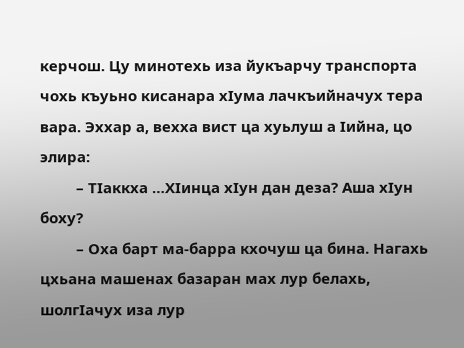керчош. Цу минотехь иза йукъарчу транспорта чохь къуьно кисанара хIума лачкъийначух тера вара. Эххар а, вехха вист ца хуьлуш а Iийна, цо элира:
         – ТIаккха …ХIинца хIун дан деза? Аша хIун боху?
         – Оха барт ма-барра кхочуш ца бина. Нагахь цхьана машенах базаран мах лур белахь, шолгIачух иза лур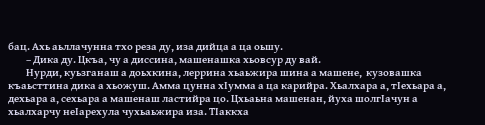бац. Ахь аьллачунна тхо реза ду, иза дийца а ца оьшу.
         – Дика ду. Цкъа, чу а диссина, машенашка хьовсур ду вай.
         Нурди, куьзганаш а доьхкина, леррина хьаьжира шина а машене,  кузовашка къаьсттина дика а хьожуш. Амма цунна хIумма а ца карийра. Хьалхара а, тIехьара а, дехьара а, сехьара а машенаш ластийра цо. Цхьаьна машенан, йуха шолгIачун а хьалхарчу неIарехула чухьаьжира иза. ТIаккха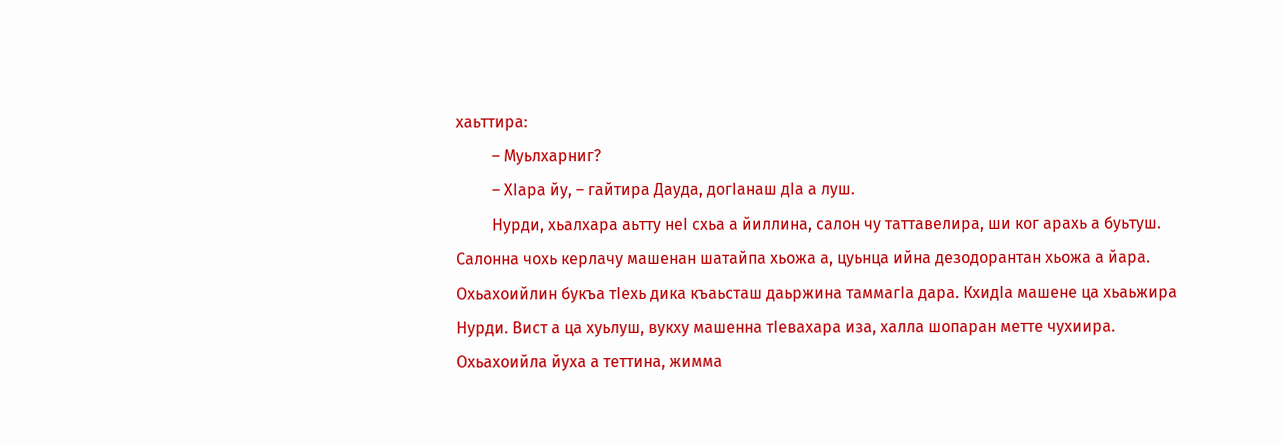хаьттира:
         – Муьлхарниг?
         – ХIара йу, – гайтира Дауда, догIанаш дIа а луш.
         Нурди, хьалхара аьтту неI схьа а йиллина, салон чу таттавелира, ши ког арахь а буьтуш. Салонна чохь керлачу машенан шатайпа хьожа а, цуьнца ийна дезодорантан хьожа а йара. Охьахоийлин букъа тIехь дика къаьсташ даьржина таммагIа дара. КхидIа машене ца хьаьжира Нурди. Вист а ца хуьлуш, вукху машенна тIевахара иза, халла шопаран метте чухиира. Охьахоийла йуха а теттина, жимма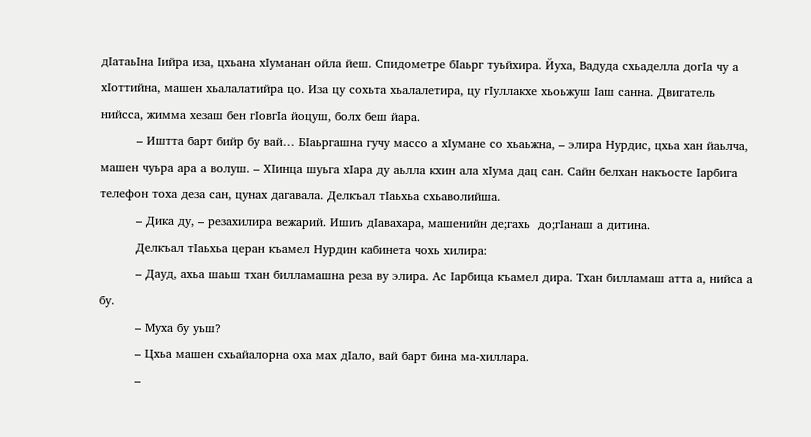дIатаьIна Iийра иза, цхьана хIуманан ойла йеш. Спидометре бIаьрг туьйхира. Йуха, Вадуда схьаделла догIа чу а хIоттийна, машен хьалалатийра цо. Иза цу сохьта хьалалетира, цу гIуллакхе хьоьжуш Iаш санна. Двигатель нийсса, жимма хезаш бен гIовгIа йоцуш, болх беш йара.
         – Иштта барт бийр бу вай… БIаьргашна гучу массо а хIумане со хьаьжна, – элира Нурдис, цхьа хан йаьлча, машен чуьра ара а волуш. – ХIинца шуьга хIара ду аьлла кхин ала хIума дац сан. Сайн белхан накъосте Iарбига телефон тоха деза сан, цунах дагавала. Делкъал тIаьхьа схьаволийша.
         – Дика ду, – резахилира вежарий. Ишиъ дIавахара, машенийн де;гахь  до;гIанаш а дитина.
         Делкъал тIаьхьа церан къамел Нурдин кабинета чохь хилира:
         – Дауд, ахьа шаьш тхан билламашна реза ву элира. Ас Iарбица къамел дира. Тхан билламаш атта а, нийса а бу.
         – Муха бу уьш?
         – Цхьа машен схьайалорна оха мах дIало, вай барт бина ма-хиллара.
         –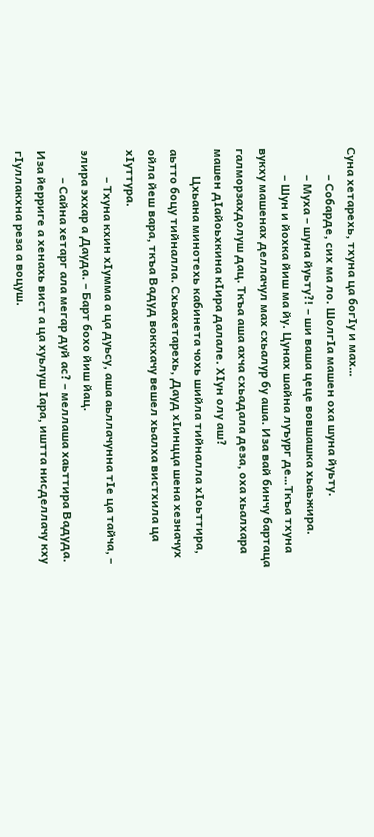Суна хетарехь, тхуна ца богIу и мах…
         – Собарде, сих ма ло. ШолгIа машен оха шуна йуьту.
         – Муха – шуна йуьту?! – ши ваша цеце вовшашка хьаьжира.
         – Шун и йохка йиш ма йу. Цунах шайна луъург де…Ткъа тхуна вукху машенах деллачул мах схьалур бу аша. Иза вай бинчу бартаца галморзахдолуш дац. Ткъа аша ахча схьадала деза, оха хьалхара машен дIайоьхкина кIира далале. ХIун олу аш?
         Цхьана минотехь кабинета чохь шийла тийналла хIоьттира, аьтто боцу тийналла. Схьахетарехь, Дауд хIинцца шена хезначух ойла йеш вара, ткъа Вадуд воккхачу вешел хьалха вистхила ца хIуттура.
         – Тхуна кхин хIумма а ца дуьсу, аша аьллачунна тIе ца тайча, – элира эххар а Дауда. – Барт бохо йиш йац.
         – Сайна хетарг ала мегар дуй ас? – меллаша хаьттира Вадуда. Иза йерриге а хенахь вист а ца хуьлуш Iара, иштта нисделлачу кху гIуллакхна реза а воцуш.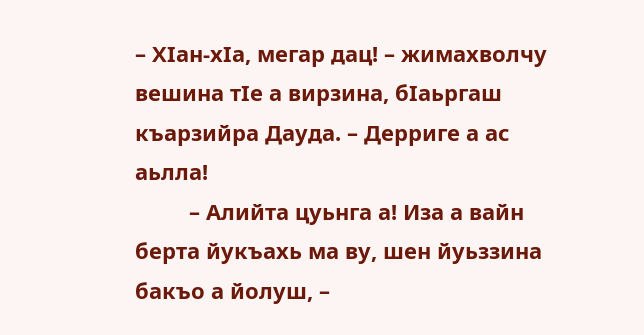– ХIан-хIа, мегар дац! – жимахволчу вешина тIе а вирзина, бIаьргаш къарзийра Дауда. – Дерриге а ас аьлла!
         – Алийта цуьнга а! Иза а вайн берта йукъахь ма ву, шен йуьззина бакъо а йолуш, –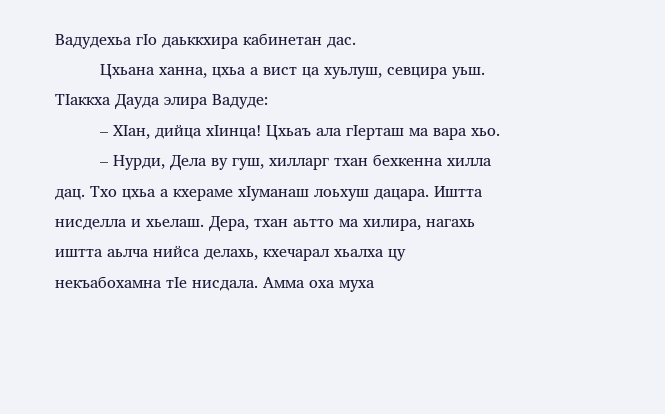Вадудехьа гIо даьккхира кабинетан дас.
         Цхьана ханна, цхьа а вист ца хуьлуш, севцира уьш. ТIаккха Дауда элира Вадуде:
         – ХIан, дийца хIинца! Цхьаъ ала гIерташ ма вара хьо.
         – Нурди, Дела ву гуш, хилларг тхан бехкенна хилла дац. Тхо цхьа а кхераме хIуманаш лоьхуш дацара. Иштта нисделла и хьелаш. Дера, тхан аьтто ма хилира, нагахь иштта аьлча нийса делахь, кхечарал хьалха цу некъабохамна тIе нисдала. Амма оха муха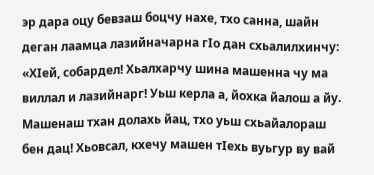эр дара оцу бевзаш боцчу нахе, тхо санна, шайн деган лаамца лазийначарна гIо дан схьалилхинчу: «ХIей, собардел! Хьалхарчу шина машенна чу ма виллал и лазийнарг! Уьш керла а, йохка йалош а йу. Машенаш тхан долахь йац, тхо уьш схьайалораш бен дац! Хьовсал, кхечу машен тIехь вуьгур ву вай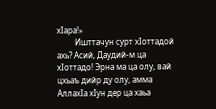хIара!»
         Ишттачун сурт хIоттадой ахь? Асий, Даудий-м ца хIоттадо! Эрна ма ца олу, вай цхьаъ дийр ду олу, амма АллахIа хIун дер ца хаьа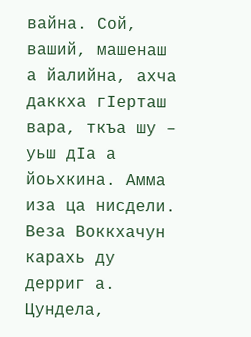вайна. Сой, ваший, машенаш а йалийна, ахча даккха гIерташ вара, ткъа шу – уьш дIа а йоьхкина. Амма иза ца нисдели. Веза Воккхачун карахь ду дерриг а. Цундела,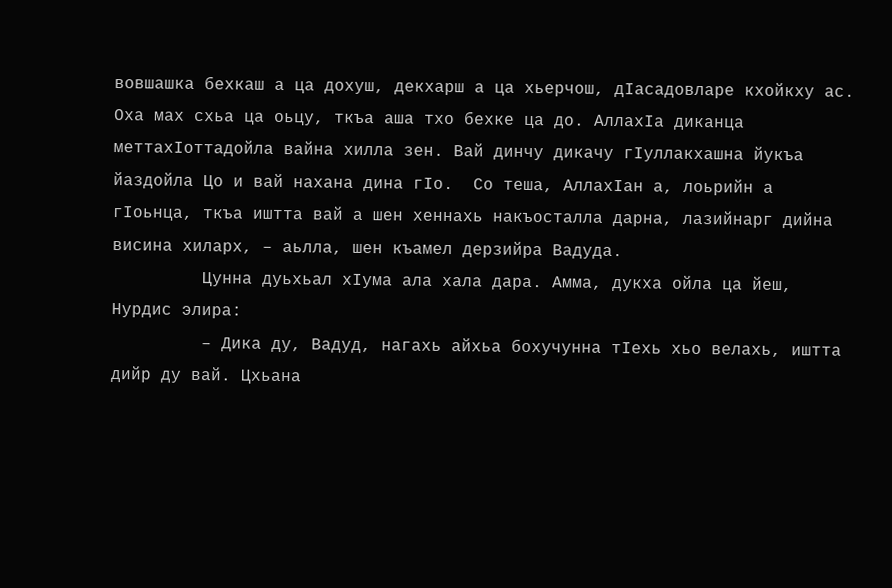вовшашка бехкаш а ца дохуш, декхарш а ца хьерчош, дIасадовларе кхойкху ас. Оха мах схьа ца оьцу, ткъа аша тхо бехке ца до. АллахIа диканца меттахIоттадойла вайна хилла зен. Вай динчу дикачу гIуллакхашна йукъа йаздойла Цо и вай нахана дина гIо.  Со теша, АллахIан а, лоьрийн а гIоьнца, ткъа иштта вай а шен хеннахь накъосталла дарна, лазийнарг дийна висина хиларх, – аьлла, шен къамел дерзийра Вадуда.
         Цунна дуьхьал хIума ала хала дара. Амма, дукха ойла ца йеш, Нурдис элира:
         – Дика ду, Вадуд, нагахь айхьа бохучунна тIехь хьо велахь, иштта дийр ду вай. Цхьана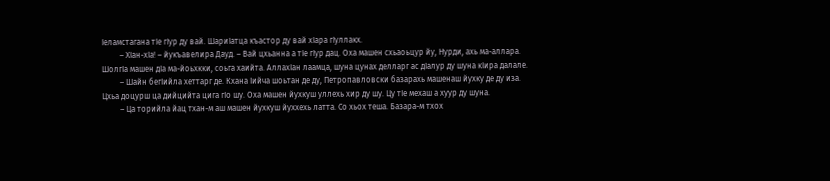Iеламстагана тIе гIур ду вай. ШариIатца къастор ду вай хIара гIуллакх.
         – ХIан-хIа! – йукъавелира Дауд. – Вай цхьанна а тIе гIур дац. Оха машен схьаоьцур йу, Нурди, ахь ма-аллара. ШолгIа машен дIа ма-йоьхкки, соьга хаийта. АллахIан лаамца, шуна цунах делларг ас дIалур ду шуна кIира далале.
         – Шайн бегIийла хеттарг де. Кхана Iийча шоьтан де ду, Петропавловски базарахь машенаш йухку де ду иза. Цхьа доцурш ца дийцийта цига гIо шу. Оха машен йухкуш уллехь хир ду шу. Цу тIе мехаш а хуур ду шуна.
         – Ца торийла йац тхан-м аш машен йухкуш йуххехь латта. Со хьох теша. Базара-м тхох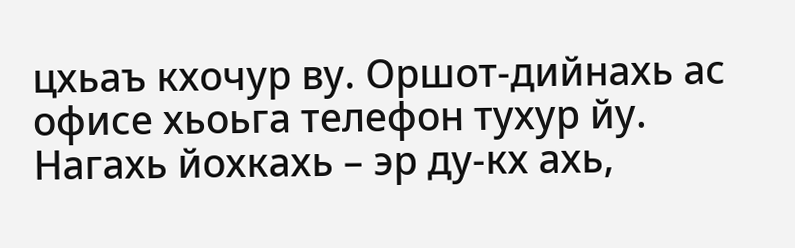цхьаъ кхочур ву. Оршот-дийнахь ас офисе хьоьга телефон тухур йу. Нагахь йохкахь – эр ду-кх ахь,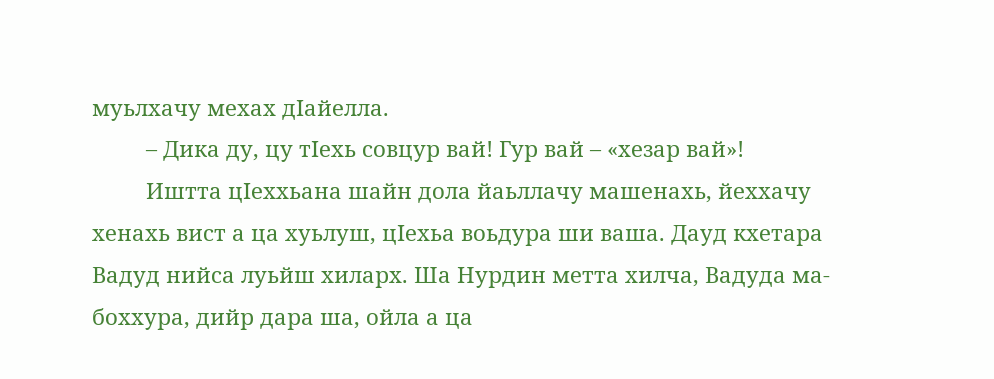муьлхачу мехах дIайелла.
         – Дика ду, цу тIехь совцур вай! Гур вай – «хезар вай»!
         Иштта цIеххьана шайн дола йаьллачу машенахь, йеххачу хенахь вист а ца хуьлуш, цIехьа воьдура ши ваша. Дауд кхетара Вадуд нийса луьйш хиларх. Ша Нурдин метта хилча, Вадуда ма-боххура, дийр дара ша, ойла а ца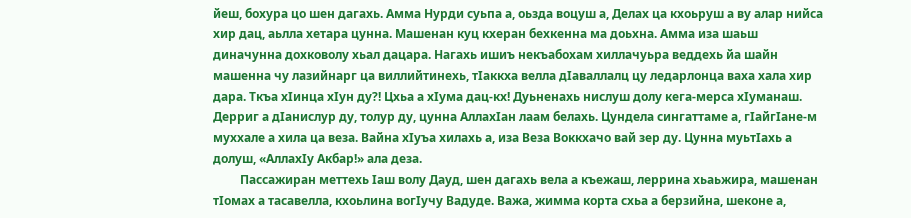йеш, бохура цо шен дагахь. Амма Нурди суьпа а, оьзда воцуш а, Делах ца кхоьруш а ву алар нийса хир дац, аьлла хетара цунна. Машенан куц кхеран бехкенна ма доьхна. Амма иза шаьш диначунна дохковолу хьал дацара. Нагахь ишиъ некъабохам хиллачуьра веддехь йа шайн машенна чу лазийнарг ца виллийтинехь, тIаккха велла дIаваллалц цу ледарлонца ваха хала хир дара. Ткъа хIинца хIун ду?! Цхьа а хIума дац-кх! Дуьненахь нислуш долу кега-мерса хIуманаш. Дерриг а дIанислур ду, толур ду, цунна АллахIан лаам белахь. Цундела сингаттаме а, гIайгIане-м муххале а хила ца веза. Вайна хIуъа хилахь а, иза Веза Воккхачо вай зер ду. Цунна муьтIахь а долуш, «АллахIу Акбар!» ала деза.
         Пассажиран меттехь Iаш волу Дауд, шен дагахь вела а къежаш, леррина хьаьжира, машенан тIомах а тасавелла, кхоьлина вогIучу Вадуде. Важа, жимма корта схьа а берзийна, шеконе а,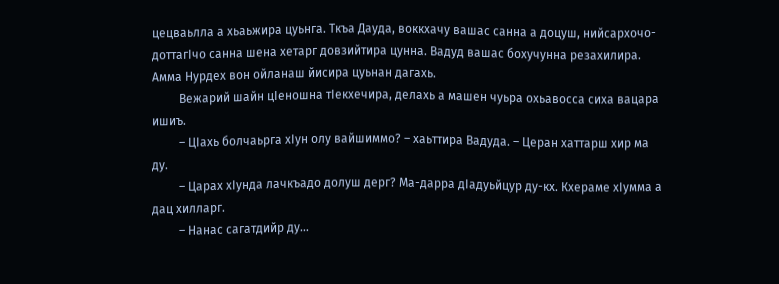цецваьлла а хьаьжира цуьнга. Ткъа Дауда, воккхачу вашас санна а доцуш, нийсархочо-доттагIчо санна шена хетарг довзийтира цунна. Вадуд вашас бохучунна резахилира. Амма Нурдех вон ойланаш йисира цуьнан дагахь.
         Вежарий шайн цIеношна тIекхечира, делахь а машен чуьра охьавосса сиха вацара ишиъ.
         – ЦIахь болчаьрга хIун олу вайшиммо? – хаьттира Вадуда. – Церан хаттарш хир ма ду.
         – Царах хIунда лачкъадо долуш дерг? Ма-дарра дIадуьйцур ду-кх. Кхераме хIумма а дац хилларг.
         – Нанас сагатдийр ду…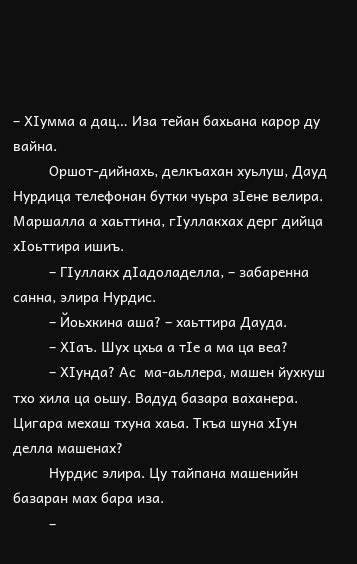– ХIумма а дац… Иза тейан бахьана карор ду вайна.
         Оршот-дийнахь, делкъахан хуьлуш, Дауд Нурдица телефонан бутки чуьра зIене велира. Маршалла а хаьттина, гIуллакхах дерг дийца хIоьттира ишиъ.
         – ГIуллакх дIадоладелла, – забаренна санна, элира Нурдис.
         – Йоьхкина аша? – хаьттира Дауда.
         – ХIаъ. Шух цхьа а тIе а ма ца веа?
         – ХIунда? Ас  ма-аьллера, машен йухкуш тхо хила ца оьшу. Вадуд базара ваханера. Цигара мехаш тхуна хаьа. Ткъа шуна хIун делла машенах?
         Нурдис элира. Цу тайпана машенийн базаран мах бара иза.
         –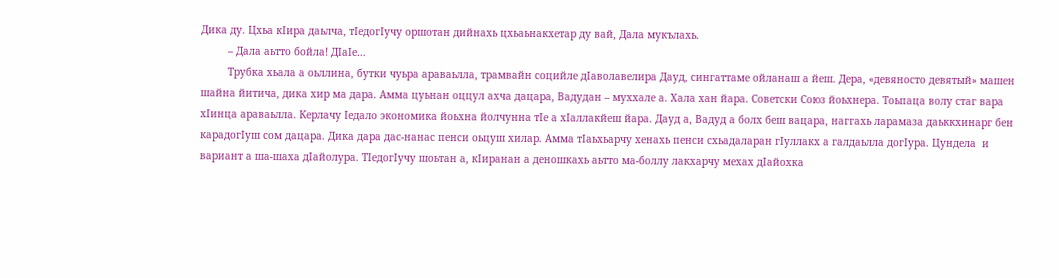Дика ду. Цхьа кIира даьлча, тIедогIучу оршотан дийнахь цхьаьнакхетар ду вай, Дала мукълахь.
         – Дала аьтто бойла! ДIаIе…
         Трубка хьала а оьллина, бутки чуьра араваьлла, трамвайн социйле дIаволавелира Дауд, сингаттаме ойланаш а йеш. Дера, «девяносто девятый» машен шайна йитича, дика хир ма дара. Амма цуьнан оццул ахча дацара, Вадудан – муххале а. Хала хан йара. Советски Союз йоьхнера. Тоьпаца волу стаг вара хIинца араваьлла. Керлачу Iедало экономика йоьхна йолчунна тIе а хIаллакйеш йара. Дауд а, Вадуд а болх беш вацара, наггахь ларамаза даьккхинарг бен карадогIуш сом дацара. Дика дара дас-нанас пенси оьцуш хилар. Амма тIаьхьарчу хенахь пенси схьадаларан гIуллакх а галдаьлла догIура. Цундела  и вариант а ша-шаха дIайолура. ТIедогIучу шоьтан а, кIиранан а деношкахь аьтто ма-боллу лакхарчу мехах дIайохка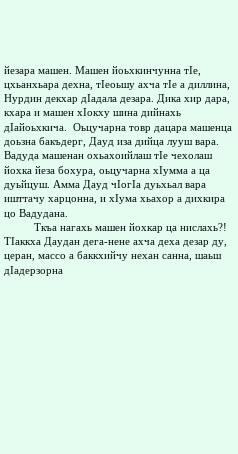йезара машен. Машен йоьхкинчунна тIе, цхьанхьара дехна, тIеоьшу ахча тIе а диллина, Нурдин декхар дIадала дезара. Дика хир дара, кхара и машен хIокху шина дийнахь дIайоьхкича.  Оьцучарна товр дацара машенца доьзна бакъдерг, Дауд иза дийца лууш вара. Вадуда машенан охьахоийлаш тIе чехолаш йохка йеза бохура, оьцучарна хIумма а ца дуьйцуш. Амма Дауд чIогIа дуьхьал вара ишттачу харцонна, и хIума хьахор а дихкира цо Вадудана.
          Ткъа нагахь машен йохкар ца нислахь?! ТIаккха Даудан дега-нене ахча деха дезар ду, церан, массо а баккхийчу нехан санна, шаьш дIадерзорна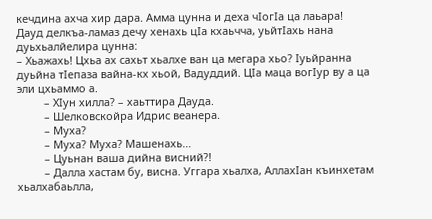кечдина ахча хир дара. Амма цунна и деха чIогIа ца лаьара!
Дауд делкъа-ламаз дечу хенахь цIа кхаьчча, уьйтIахь нана дуьхьалйелира цунна:
– Хьажахь! Цхьа ах сахьт хьалхе ван ца мегара хьо? Iуьйранна дуьйна тIепаза вайна-кх хьой, Вадуддий. ЦIа маца вогIур ву а ца эли цхьаммо а.
         – ХIун хилла? – хаьттира Дауда.
         – Шелковскойра Идрис веанера.
         – Муха?
         – Муха? Муха? Машенахь…
         – Цуьнан ваша дийна висний?!
         – Далла хастам бу, висна. Уггара хьалха, АллахIан къинхетам хьалхабаьлла,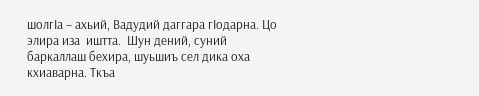шолгIа – ахьий, Вадудий даггара гIодарна. Цо элира иза  иштта.  Шун дений, суний баркаллаш бехира, шуьшиъ сел дика оха кхиаварна. Ткъа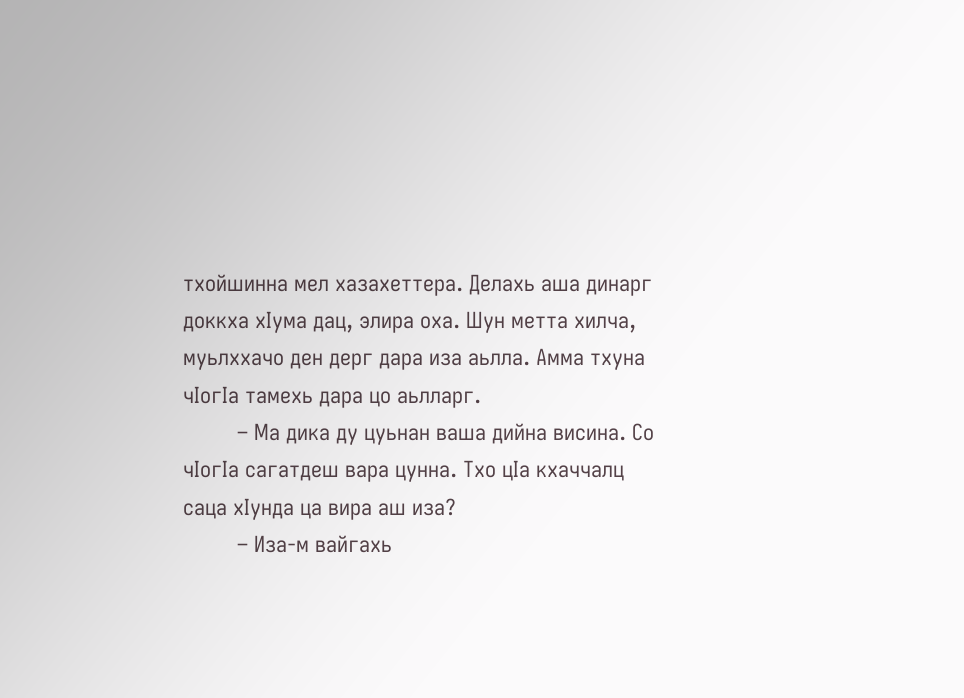тхойшинна мел хазахеттера. Делахь аша динарг доккха хIума дац, элира оха. Шун метта хилча, муьлххачо ден дерг дара иза аьлла. Амма тхуна чIогIа тамехь дара цо аьлларг.
         – Ма дика ду цуьнан ваша дийна висина. Со чIогIа сагатдеш вара цунна. Тхо цIа кхаччалц саца хIунда ца вира аш иза?
         – Иза-м вайгахь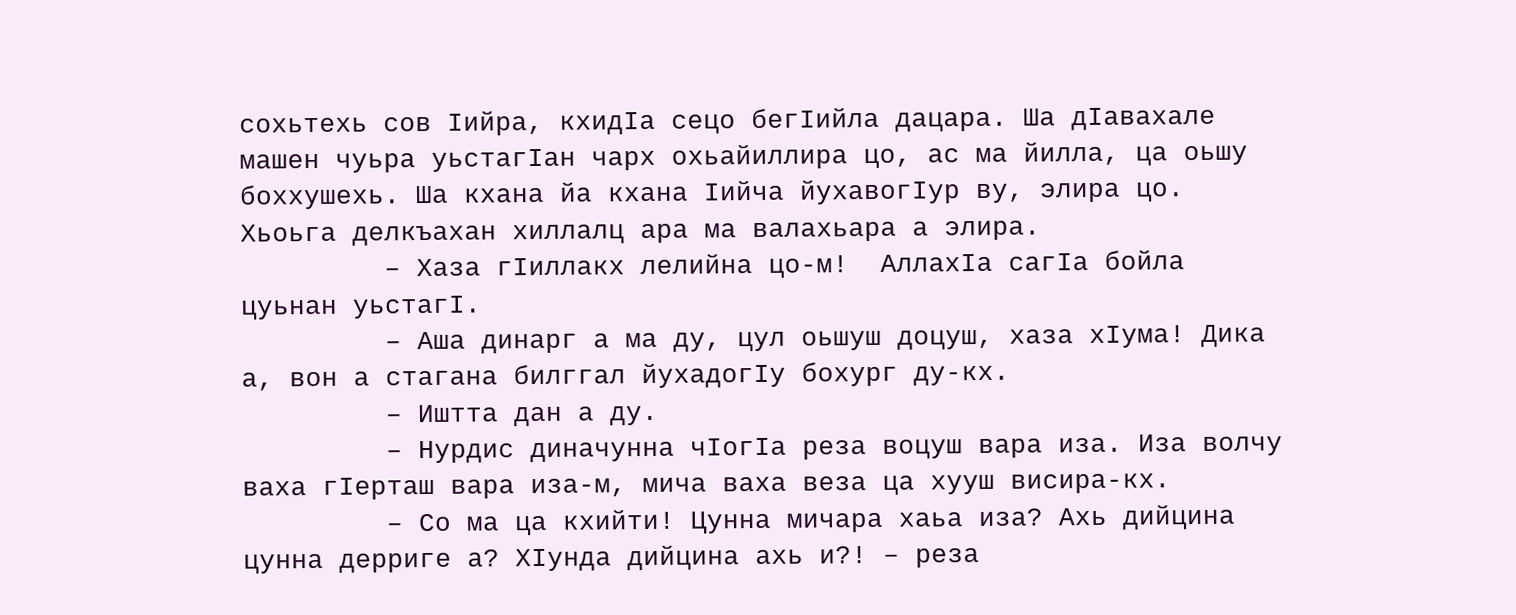сохьтехь сов Iийра, кхидIа сецо бегIийла дацара. Ша дIавахале машен чуьра уьстагIан чарх охьайиллира цо, ас ма йилла, ца оьшу боххушехь. Ша кхана йа кхана Iийча йухавогIур ву, элира цо. Хьоьга делкъахан хиллалц ара ма валахьара а элира.
         – Хаза гIиллакх лелийна цо-м!  АллахIа сагIа бойла цуьнан уьстагI.
         – Аша динарг а ма ду, цул оьшуш доцуш, хаза хIума! Дика а, вон а стагана билггал йухадогIу бохург ду-кх.
         – Иштта дан а ду.
         – Нурдис диначунна чIогIа реза воцуш вара иза. Иза волчу ваха гIерташ вара иза-м, мича ваха веза ца хууш висира-кх.
         – Со ма ца кхийти! Цунна мичара хаьа иза? Ахь дийцина цунна дерриге а? ХIунда дийцина ахь и?! – реза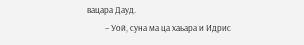вацара Дауд.
         – Уой, суна ма ца хаьара и Идрис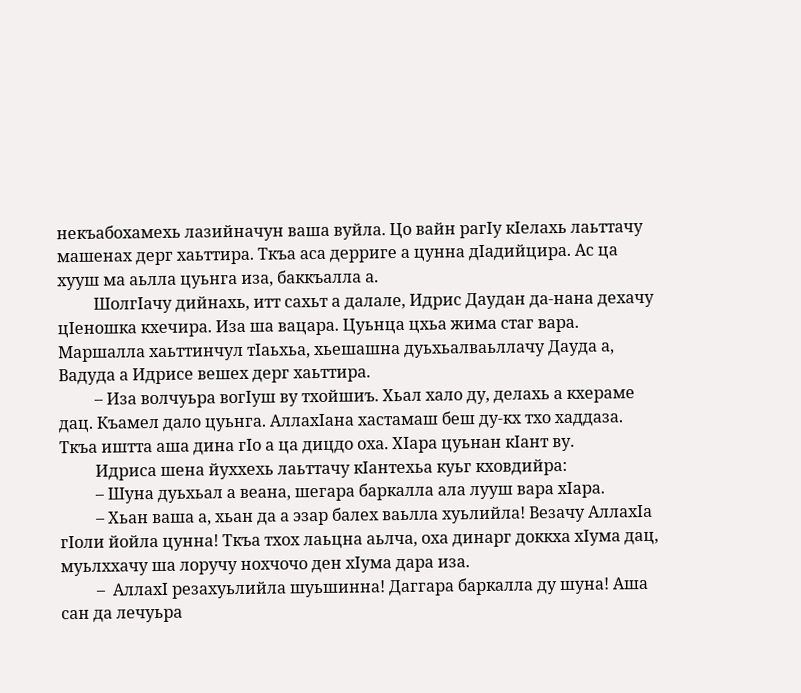некъабохамехь лазийначун ваша вуйла. Цо вайн рагIу кIелахь лаьттачу машенах дерг хаьттира. Ткъа аса дерриге а цунна дIадийцира. Ас ца хууш ма аьлла цуьнга иза, баккъалла а.
         ШолгIачу дийнахь, итт сахьт а далале, Идрис Даудан да-нана дехачу цIеношка кхечира. Иза ша вацара. Цуьнца цхьа жима стаг вара. Маршалла хаьттинчул тIаьхьа, хьешашна дуьхьалваьллачу Дауда а, Вадуда а Идрисе вешех дерг хаьттира.
         – Иза волчуьра вогIуш ву тхойшиъ. Хьал хало ду, делахь а кхераме дац. Къамел дало цуьнга. АллахIана хастамаш беш ду-кх тхо хаддаза. Ткъа иштта аша дина гIо а ца дицдо оха. ХIара цуьнан кIант ву.
         Идриса шена йуххехь лаьттачу кIантехьа куьг кховдийра:
         – Шуна дуьхьал а веана, шегара баркалла ала лууш вара хIара.
         – Хьан ваша а, хьан да а эзар балех ваьлла хуьлийла! Везачу АллахIа гIоли йойла цунна! Ткъа тхох лаьцна аьлча, оха динарг доккха хIума дац, муьлххачу ша лоручу нохчочо ден хIума дара иза.
         –  АллахI резахуьлийла шуьшинна! Даггара баркалла ду шуна! Аша сан да лечуьра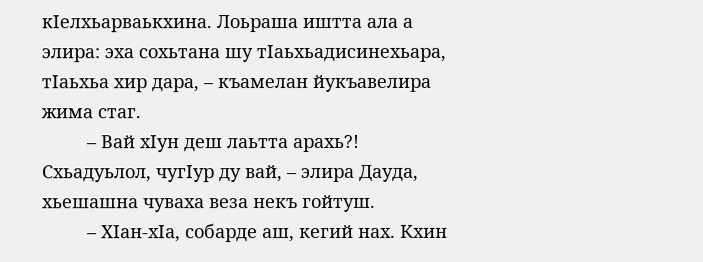кIелхьарваькхина. Лоьраша иштта ала а элира: эха сохьтана шу тIаьхьадисинехьара, тIаьхьа хир дара, – къамелан йукъавелира жима стаг.
         – Вай хIун деш лаьтта арахь?! Схьадуьлол, чугIур ду вай, – элира Дауда, хьешашна чуваха веза некъ гойтуш.
         – ХIан-хIа, собарде аш, кегий нах. Кхин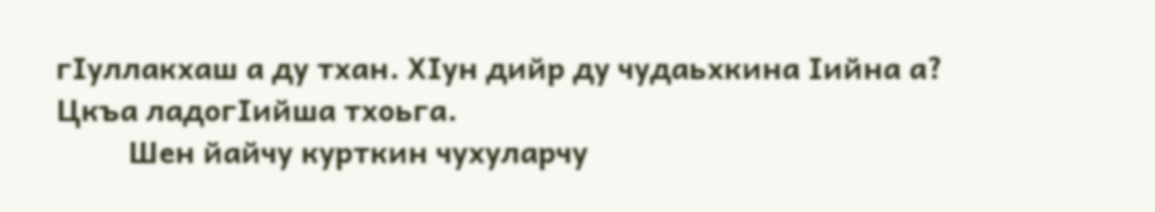гIуллакхаш а ду тхан. ХIун дийр ду чудаьхкина Iийна а? Цкъа ладогIийша тхоьга.
         Шен йайчу курткин чухуларчу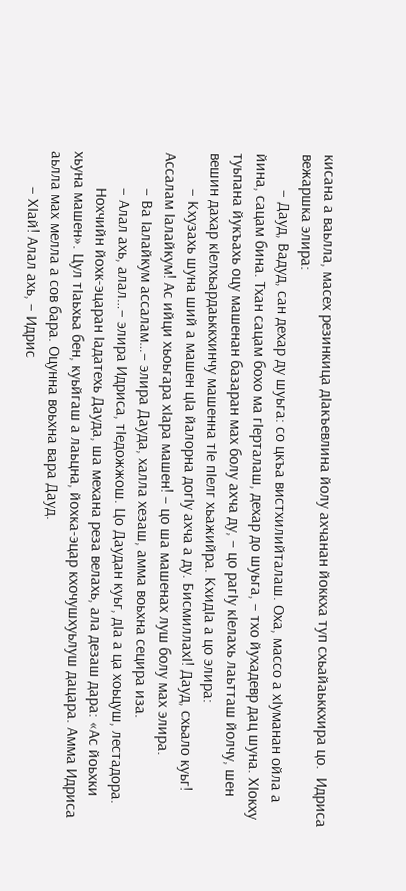кисана а ваьлла, масех резинкица дIакъевлина йолу ахчанан йоккха туп схьайаьккхира цо.  Идриса вежаршка элира:
         – Дауд, Вадуд, сан дехар ду шуьга: со цкъа вистхилийталаш. Оха, массо а хIуманан ойла а йина, сацам бина. Тхан сацам бохо ма гIерталаш, дехар до шуьга, – тхо йухадевр дац шуна. ХIокху туьпана йукъахь оцу машенан базаран мах болу ахча ду, – цо рагIу кIелахь лаьтташ йолчу, шен вешин дахар кIелхьардаьккхинчу машенна тIе пIелг хьажийра. КхидIа а цо элира:
         – Кхузахь шуна ший а машен цIа йалорна догIу ахча а ду. БисмиллахI! Дауд, схьало куьг! Ассалам Iалайкум! Ас ийци хьоьгара хIара машен! – цо ша машенах луш болу мах элира.
         – Ва Iалайкум ассалам…– элира Дауда, халла хезаш, амма воьхна сецира иза.
         – Алал ахь, алал…– элира Идриса, тIедожжош. Цо Даудан куьг, дIа а ца хоьцуш, лестадора.
         Нохчийн йохк-эцаран Iадатехь Дауда, ша механа реза велахь, ала дезаш дара: «Ас йоьхки хьуна машен». Цул тIаьхьа бен, куьйгаш а лаьцна, йохка-эцар кхочушхуьлуш дацара. Амма Идриса аьлла мах мелла а сов бара. Оцунна воьхна вара Дауд.
         – ХIай! Алал ахь, – Идрис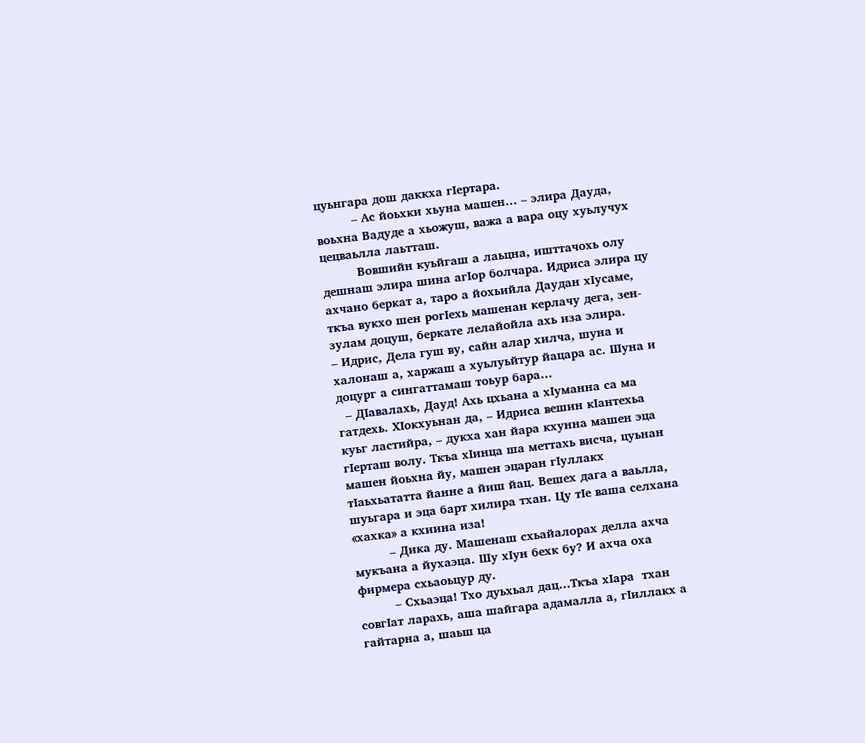цуьнгара дош даккха гIертара.
         – Ас йоьхки хьуна машен… – элира Дауда, воьхна Вадуде а хьожуш, важа а вара оцу хуьлучух цецваьлла лаьтташ.
         Вовшийн куьйгаш а лаьцна, ишттачохь олу дешнаш элира шина агIор болчара. Идриса элира цу ахчано беркат а, таро а йохьийла Даудан хIусаме, ткъа вукхо шен рогIехь машенан керлачу дега, зен-зулам доцуш, беркате лелайойла ахь иза элира.
– Идрис, Дела гуш ву, сайн алар хилча, шуна и халонаш а, харжаш а хуьлуьйтур йацара ас. Шуна и доцург а сингаттамаш тоьур бара…
  – ДIавалахь, Дауд! Ахь цхьана а хIуманна са ма гатдехь. ХIокхуьнан да, – Идриса вешин кIантехьа куьг ластийра, – дукха хан йара кхунна машен эца гIерташ волу. Ткъа хIинца ша меттахь висча, цуьнан машен йоьхна йу, машен эцаран гIуллакх тIаьхьататта йанне а йиш йац. Вешех дага а ваьлла, шуьгара и эца барт хилира тхан. Цу тIе ваша селхана «хахка» а кхиина иза!
         – Дика ду. Машенаш схьайалорах делла ахча мукъана а йухаэца. Шу хIун бехк бу? И ахча оха фирмера схьаоьцур ду.
         – Схьаэца! Тхо дуьхьал дац…Ткъа хIара  тхан совгIат ларахь, аша шайгара адамалла а, гIиллакх а гайтарна а, шаьш ца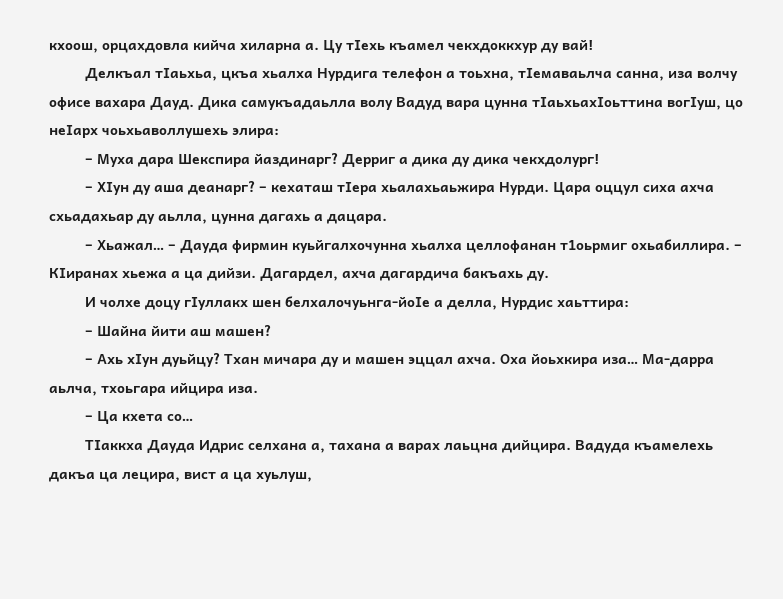кхоош, орцахдовла кийча хиларна а. Цу тIехь къамел чекхдоккхур ду вай!
         Делкъал тIаьхьа, цкъа хьалха Нурдига телефон а тоьхна, тIемаваьлча санна, иза волчу офисе вахара Дауд. Дика самукъадаьлла волу Вадуд вара цунна тIаьхьахIоьттина вогIуш, цо неIарх чоьхьаволлушехь элира:
         – Муха дара Шекспира йаздинарг? Дерриг а дика ду дика чекхдолург!
         – ХIун ду аша деанарг? – кехаташ тIера хьалахьаьжира Нурди. Цара оццул сиха ахча схьадахьар ду аьлла, цунна дагахь а дацара.
         – Хьажал… – Дауда фирмин куьйгалхочунна хьалха целлофанан т1оьрмиг охьабиллира. – КIиранах хьежа а ца дийзи. Дагардел, ахча дагардича бакъахь ду.
         И чолхе доцу гIуллакх шен белхалочуьнга-йоIе а делла, Нурдис хаьттира:
         – Шайна йити аш машен?
         – Ахь хIун дуьйцу? Тхан мичара ду и машен эццал ахча. Оха йоьхкира иза… Ма-дарра аьлча, тхоьгара ийцира иза.
         – Ца кхета со…
         ТIаккха Дауда Идрис селхана а, тахана а варах лаьцна дийцира. Вадуда къамелехь дакъа ца лецира, вист а ца хуьлуш,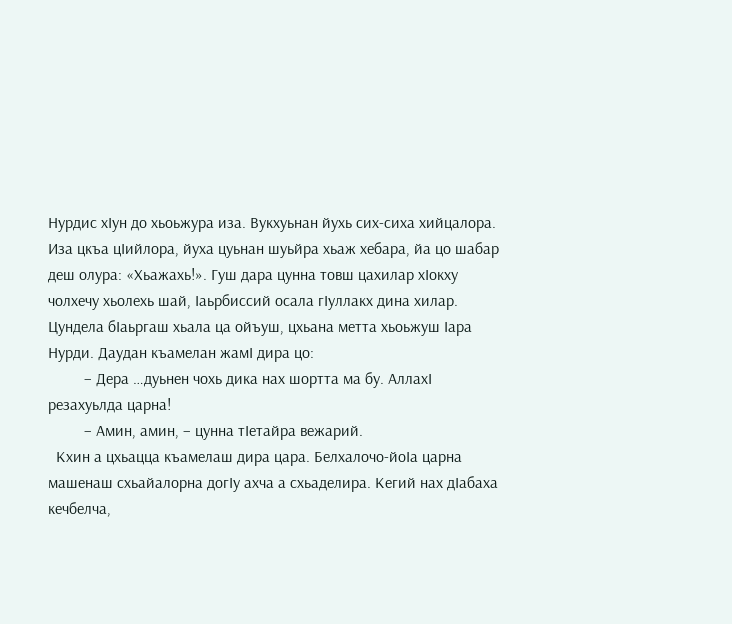Нурдис хIун до хьоьжура иза. Вукхуьнан йухь сих-сиха хийцалора. Иза цкъа цIийлора, йуха цуьнан шуьйра хьаж хебара, йа цо шабар деш олура: «Хьажахь!». Гуш дара цунна товш цахилар хIокху чолхечу хьолехь шай, Iаьрбиссий осала гIуллакх дина хилар. Цундела бIаьргаш хьала ца ойъуш, цхьана метта хьоьжуш Iара Нурди. Даудан къамелан жамI дира цо:
         – Дера …дуьнен чохь дика нах шортта ма бу. АллахI резахуьлда царна!
         – Амин, амин, – цунна тIетайра вежарий.
  Кхин а цхьацца къамелаш дира цара. Белхалочо-йоIа царна машенаш схьайалорна догIу ахча а схьаделира. Кегий нах дIабаха кечбелча,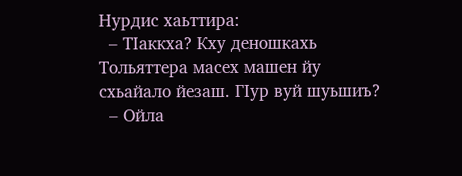Нурдис хаьттира:
  – ТIаккха? Кху деношкахь Тольяттера масех машен йу схьайало йезаш. ГIур вуй шуьшиъ?
  – Ойла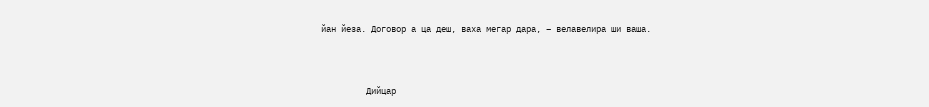йан йеза. Договор а ца деш, ваха мегар дара, – велавелира ши ваша.



         Дийцар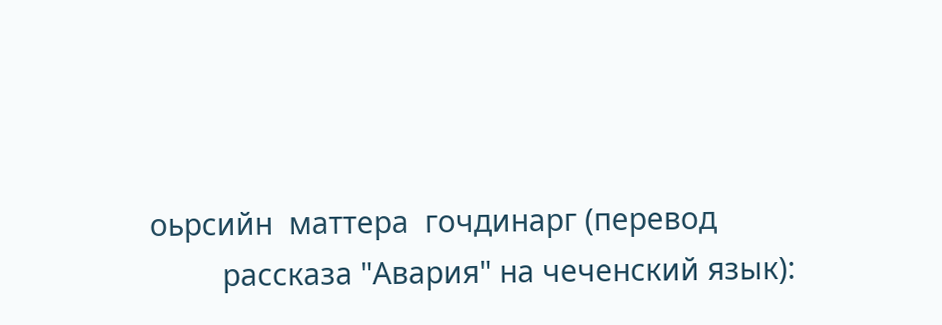оьрсийн  маттера  гочдинарг (перевод
         рассказа "Авария" на чеченский язык):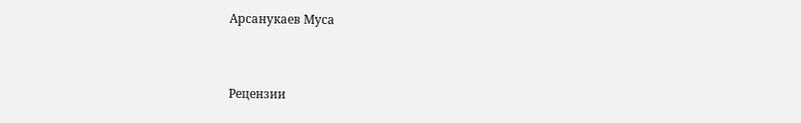Арсанукаев Муса



Рецензии